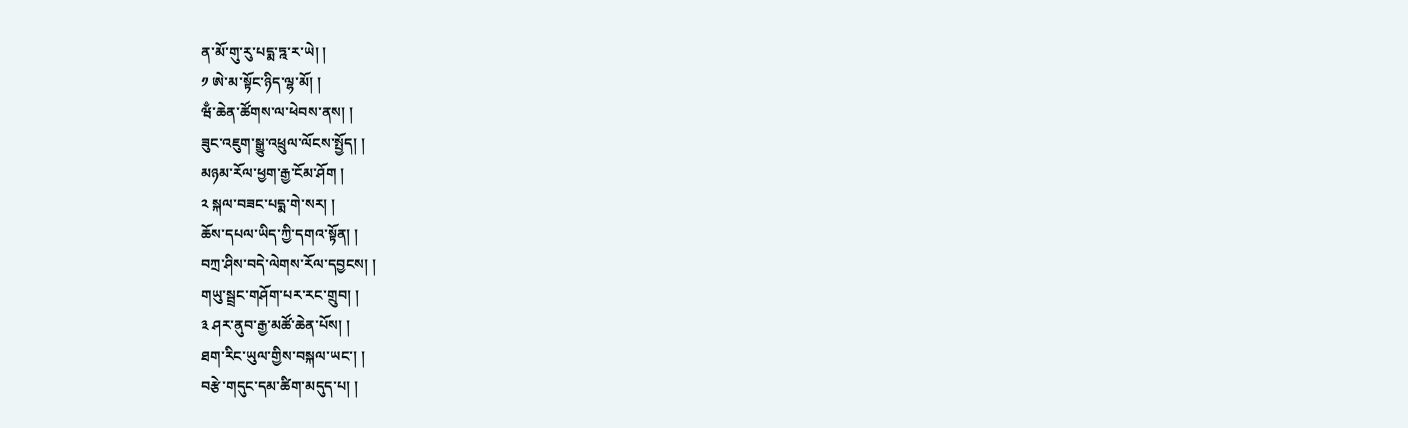ན་མོ་གུ་རུ་པདྨ་ཏྰ་ར་ཡེ། །
༡ ཨེ་མ་སྟོང་ཉིད་ལྷ་མོ། །
ཝྃ་ཆེན་ཚོགས་ལ་ཕེབས་ནས། །
ཟུང་འཇུག་སྒྱུ་འཕྲུལ་ལོངས་སྤྱོད། །
མཉམ་རོལ་ཕྱག་རྒྱ་ངོམ་ཤོག །
༢ སྐལ་བཟང་པདྨ་གེ་སར། །
ཆོས་དཔལ་ཡིད་ཀྱི་དགའ་སྟོན། །
བཀྲ་ཤིས་བདེ་ལེགས་རོལ་དབྱངས། །
གཡུ་སྦྲང་གཤོག་པར་རང་གྲུབ། །
༣ ཤར་ནུབ་རྒྱ་མཚོ་ཆེན་པོས། །
ཐག་རིང་ཡུལ་གྱིས་བསྐལ་ཡང་། །
བརྩེ་གདུང་དམ་ཚིག་མདུད་པ། །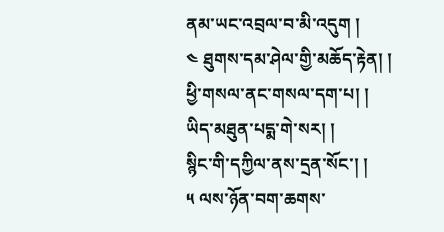ནམ་ཡང་འབྲལ་བ་མི་འདུག །
༤ ཐུགས་དམ་ཤེལ་གྱི་མཆོད་རྟེན། །
ཕྱི་གསལ་ནང་གསལ་དག་པ། །
ཡིད་མཐུན་པདྨ་གེ་སར། །
སྙིང་གི་དཀྱིལ་ནས་དྲན་སོང་། །
༥ ལས་ཉོན་བག་ཆགས་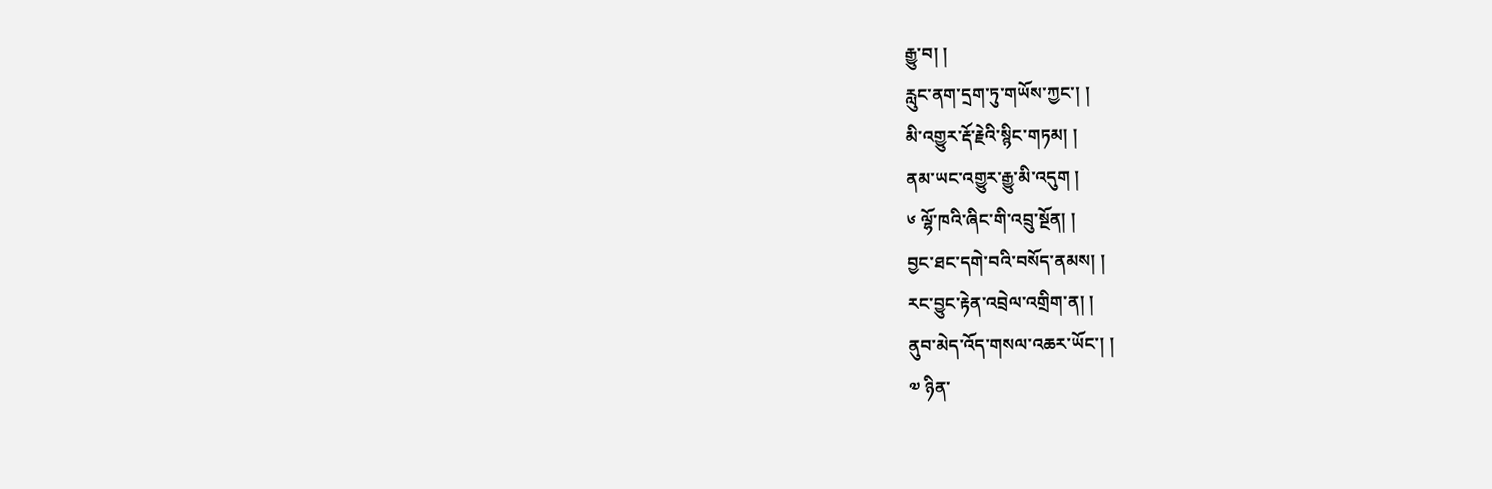རྒྱུ་བ། །
རླུང་ནག་དྲག་ཏུ་གཡོས་ཀྱང་། །
མི་འགྱུར་རྡོ་རྗེའི་སྙིང་གཏམ། །
ནམ་ཡང་འགྱུར་རྒྱུ་མི་འདུག །
༦ ལྷོ་ཁའི་ཞིང་གི་འབྲུ་སྔོན། །
བྱང་ཐང་དགེ་བའི་བསོད་ནམས། །
རང་བྱུང་རྟེན་འབྲེལ་འགྲིག་ན། །
ནུབ་མེད་འོད་གསལ་འཆར་ཡོང་། །
༧ ཉིན་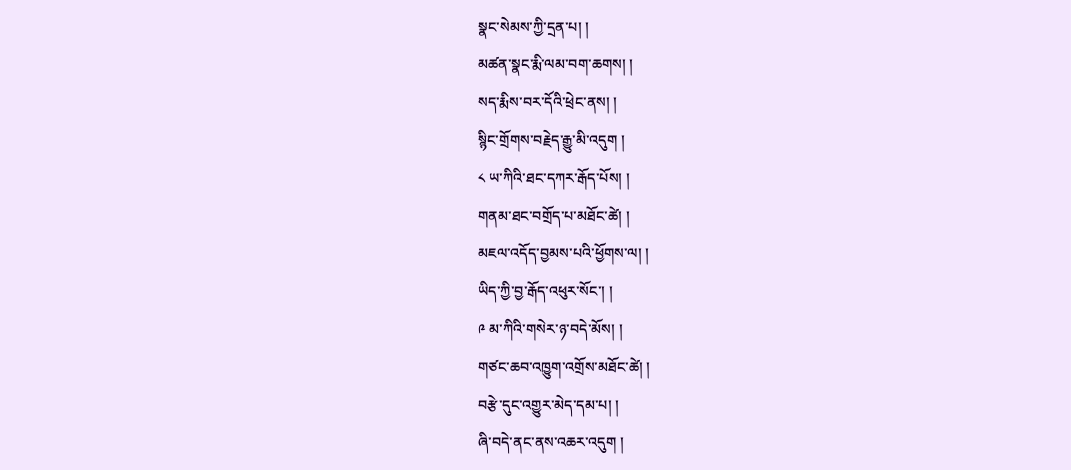སྣང་སེམས་ཀྱི་དྲན་པ། །
མཚན་སྣང་རྨི་ལམ་བག་ཆགས། །
སད་རྨིས་བར་དོའི་ཕྲེང་ནས། །
སྙིང་གྲོགས་བརྗེད་རྒྱུ་མི་འདུག །
༨ ཡ་ཀིའི་ཐང་དཀར་རྒོད་པོས། །
གནམ་ཐང་བགྲོད་པ་མཐོང་ཚེ། །
མཇལ་འདོད་བྱམས་པའི་ཕྱོགས་ལ། །
ཡིད་ཀྱི་བྱ་རྒོད་འཕུར་སོང་། །
༩ མ་ཀིའི་གསེར་ཉ་བདེ་མོས། །
གཙང་ཆབ་འཁྱུག་འགྲོས་མཐོང་ཚེ། །
བརྩེ་དུང་འགྱུར་མེད་དམ་པ། །
ཞི་བདེ་ནང་ནས་འཆར་འདུག །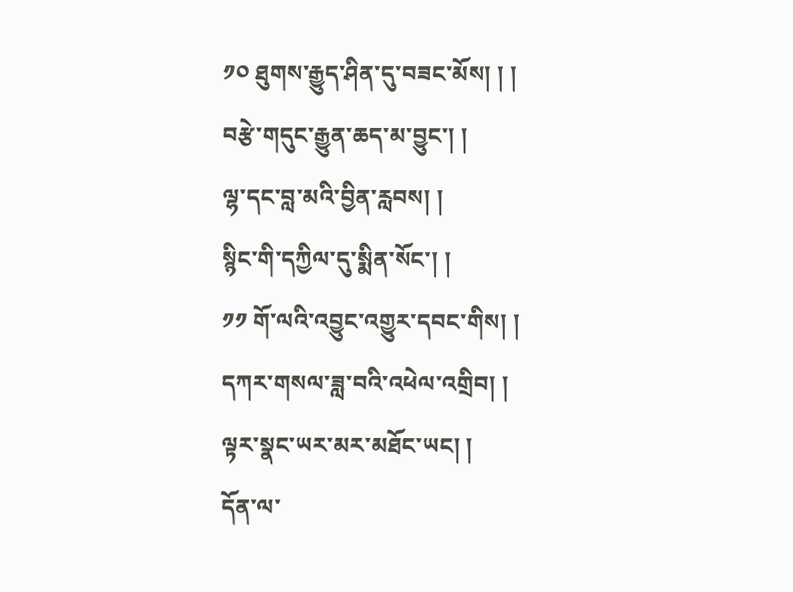༡༠ ཐུགས་རྒྱུད་ཤིན་དུ་བཟང་མོས། ། །
བརྩེ་གདུང་རྒྱུན་ཆད་མ་བྱུང་། །
ལྷ་དང་བླ་མའི་བྱིན་རླབས། །
སྙིང་གི་དཀྱིལ་དུ་སྨིན་སོང་། །
༡༡ གོ་ལའི་འབྱུང་འགྱུར་དབང་གིས། །
དཀར་གསལ་ཟླ་བའི་འཕེལ་འགྲིབ། །
ལྟར་སྣང་ཡར་མར་མཐོང་ཡང། །
དོན་ལ་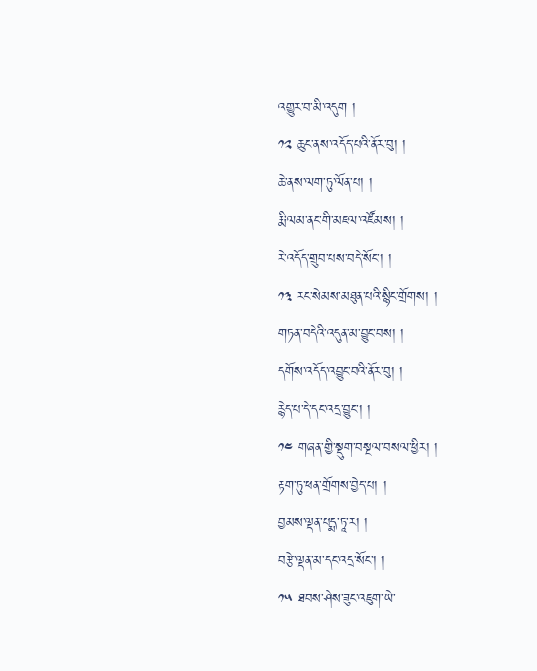འགྱུར་བ་མི་འདུག །
༡༢ ཆུང་ནས་འདོད་པའི་ནོར་བུ། །
ཆེ་ནས་ལག་ཏུ་ལོན་པ། །
རྨི་ལམ་ནང་གི་མཇལ་འཛོམས། །
རེ་འདོད་གྲུབ་པས་བདེ་སོང་། །
༡༣ རང་སེམས་མཐུན་པའི་སྙིང་གྲོགས། །
གཏན་བདེའི་འདུན་མ་བྱུང་བས། །
དགོས་འདོད་འབྱུང་བའི་ནོར་བུ། །
རྙེད་པ་དེ་དང་འདྲ་བྱུང་། །
༡༤ གཞན་གྱི་སྡུག་བསྔལ་བསལ་ཕྱིར། །
རྟག་ཏུ་ཕན་གྲོགས་བྱེད་པ། །
བྱམས་ལྡན་པདྨ་ཏཱ་ར། །
བརྩེ་ལྡན་མ་དང་འདྲ་སོང་། །
༡༥ ཐབས་ཤེས་ཟུང་འཇུག་ཡེ་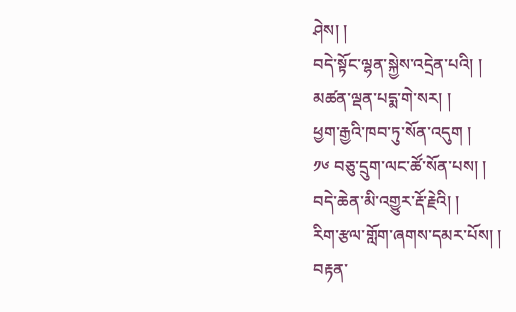ཤེས། །
བདེ་སྟོང་ལྷན་སྐྱེས་འདྲེན་པའི། །
མཚན་ལྡན་པདྨ་གེ་སར། །
ཕྱག་རྒྱའི་ཁབ་ཏུ་སོན་འདུག །
༡༦ བཅུ་དྲུག་ལང་ཚོ་སོན་པས། །
བདེ་ཆེན་མི་འགྱུར་རྡོ་རྗེའི། །
རིག་རྩལ་གློག་ཞགས་དམར་པོས། །
བརྟན་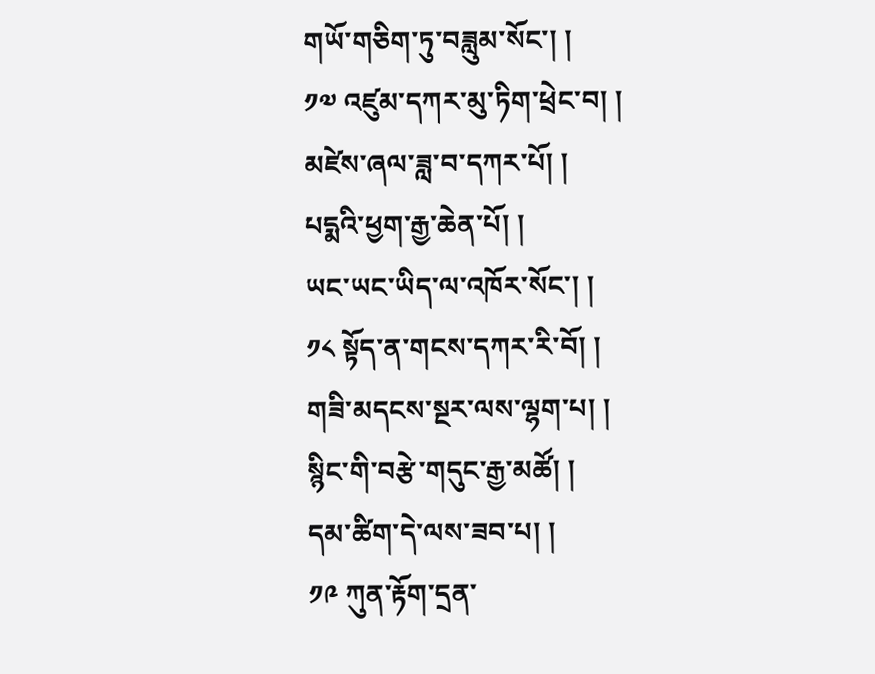གཡོ་གཅིག་ཏུ་བཟླུམ་སོང་། །
༡༧ འཛུམ་དཀར་མུ་ཏིག་ཕྲེང་བ། །
མཛེས་ཞལ་ཟླ་བ་དཀར་པོ། །
པདྨའི་ཕྱག་རྒྱ་ཆེན་པོ། །
ཡང་ཡང་ཡིད་ལ་འཁོར་སོང་། །
༡༨ སྟོད་ན་གངས་དཀར་རི་བོ། །
གཟི་མདངས་སྔར་ལས་ལྷག་པ། །
སྙིང་གི་བརྩེ་གདུང་རྒྱ་མཚོ། །
དམ་ཚིག་དེ་ལས་ཟབ་པ། །
༡༩ ཀུན་རྟོག་དྲན་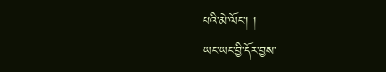པའི་མེ་ལོང་། །
ཡང་ཡང་བྱི་དོར་བྱས་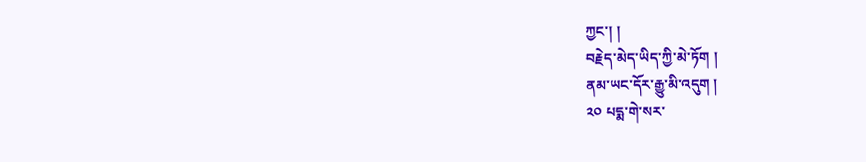ཀྱང་། །
བརྗེད་མེད་ཡིད་ཀྱི་མེ་ཏོག །
ནམ་ཡང་དོར་རྒྱུ་མི་འདུག །
༢༠ པདྨ་གེ་སར་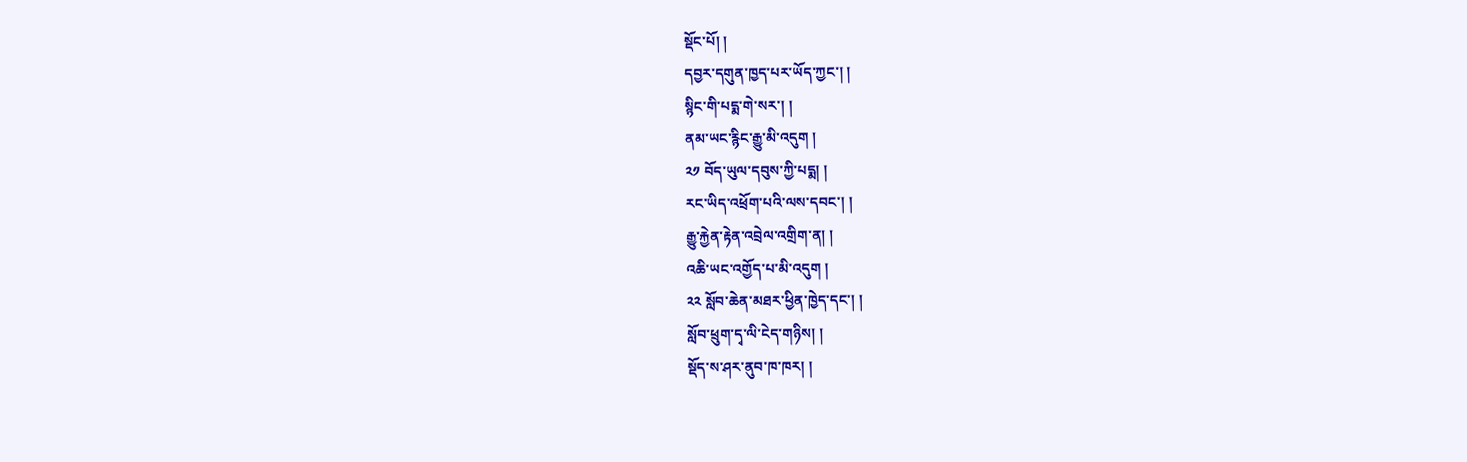སྡོང་པོ། །
དབྱར་དགུན་ཁྱད་པར་ཡོད་ཀྱང་། །
སྙིང་གི་པདྨ་གེ་སར་། །
ནམ་ཡང་རྙིང་རྒྱུ་མི་འདུག །
༢༡ བོད་ཡུལ་དབུས་ཀྱི་པདྨ། །
རང་ཡིད་འཕྲོག་པའི་ལས་དབང་། །
རྒྱུ་རྐྱེན་རྟེན་འབྲེལ་འགྲིག་ན། །
འཆི་ཡང་འགྱོད་པ་མི་འདུག །
༢༢ སློབ་ཆེན་མཐར་ཕྱིན་ཁྱེད་དང་། །
སློབ་ཕྲུག་དྭ་ལི་ངེད་གཉིས། །
སྡོད་ས་ཤར་ནུབ་ཁ་ཁར། །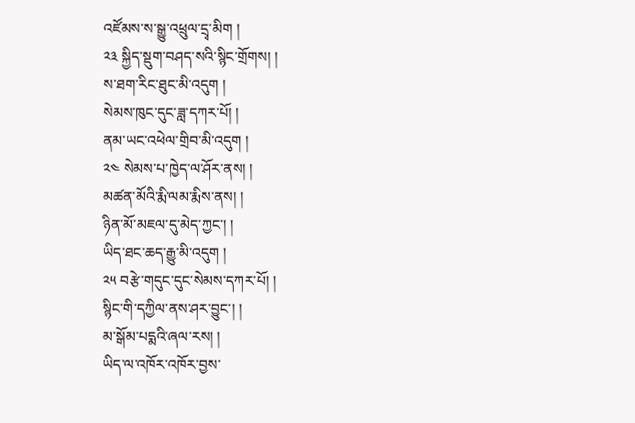འཛོམས་ས་སྒྱུ་འཕྲུལ་དྲྭ་མིག །
༢༣ སྐྱིད་སྡུག་བཤད་སའི་སྙིང་གྲོགས། །
ས་ཐག་རིང་ཐུང་མི་འདུག །
སེམས་ཁུང་དུང་ཟླ་དཀར་པོ། །
ནམ་ཡང་འཕེལ་གྲིབ་མི་འདུག །
༢༤ སེམས་པ་ཁྱེད་ལ་ཤོར་ནས། །
མཚན་མོའི་རྨི་ལམ་རྨིས་ནས། །
ཉིན་མོ་མཇལ་དུ་མེད་ཀྱང་། །
ཡིད་ཐང་ཆད་རྒྱུ་མི་འདུག །
༢༥ བརྩེ་གདུང་དུང་སེམས་དཀར་པོ། །
སྙིང་གི་དཀྱིལ་ནས་ཤར་བྱུང་། །
མ་སྒོམ་པདྨའི་ཞལ་རས། །
ཡིད་ལ་འཁོར་འཁོར་བྱས་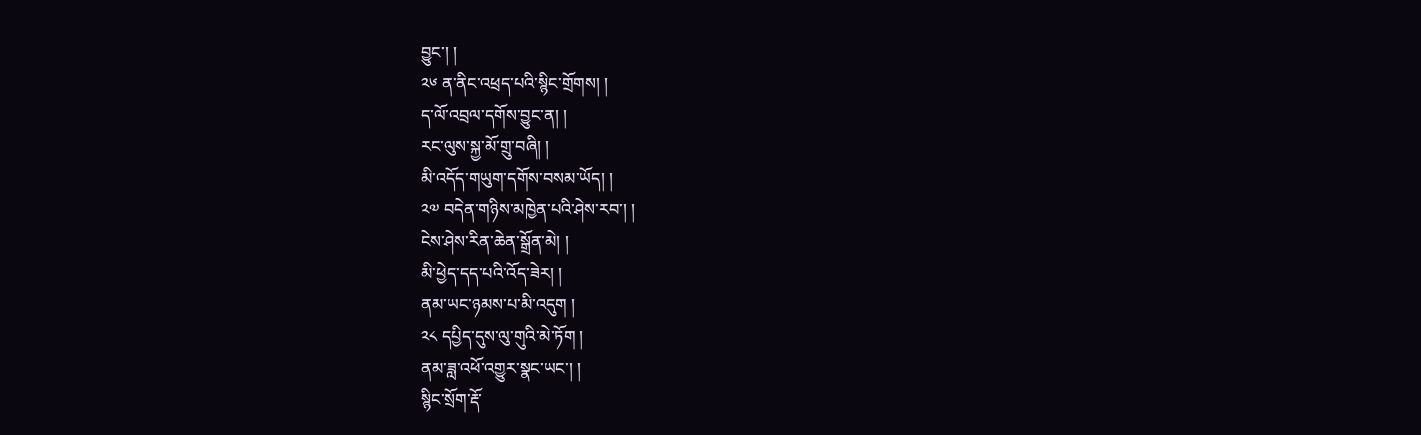བྱུང་། །
༢༦ ན་ནིང་འཕྲད་པའི་སྙིང་གྲོགས། །
ད་ལོ་འབྲལ་དགོས་བྱུང་ན། །
རང་ལུས་སྐྱ་མོ་གྲུ་བཞི། །
མི་འདོད་གཡུག་དགོས་བསམ་ཡོད། །
༢༧ བདེན་གཉིས་མཁྱེན་པའི་ཤེས་རབ་། །
ངེས་ཤེས་རིན་ཆེན་སྒྲོན་མེ། །
མི་ཕྱེད་དད་པའི་འོད་ཟེར། །
ནམ་ཡང་ཉམས་པ་མི་འདུག །
༢༨ དཔྱིད་དུས་ལུ་གུའི་མེ་ཏོག །
ནམ་ཟླ་འཕོ་འགྱུར་སྣང་ཡང་། །
སྙིང་སྲོག་རྡོ་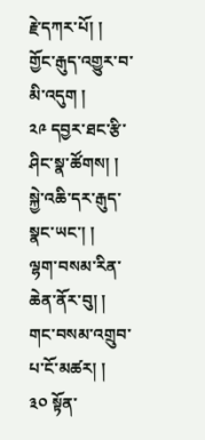རྗེ་དཀར་པོ། །
གྱོང་རྒུད་འགྱུར་བ་མི་འདུག །
༢༩ དབྱར་ཐང་རྩི་ཤིང་སྣ་ཚོགས། །
སྐྱེ་འཆི་དར་རྒུད་སྣང་ཡང་། །
ལྷག་བསམ་རིན་ཆེན་ནོར་བུ། །
གང་བསམ་འགྲུབ་པ་ངོ་མཚར། །
༣༠ སྟོན་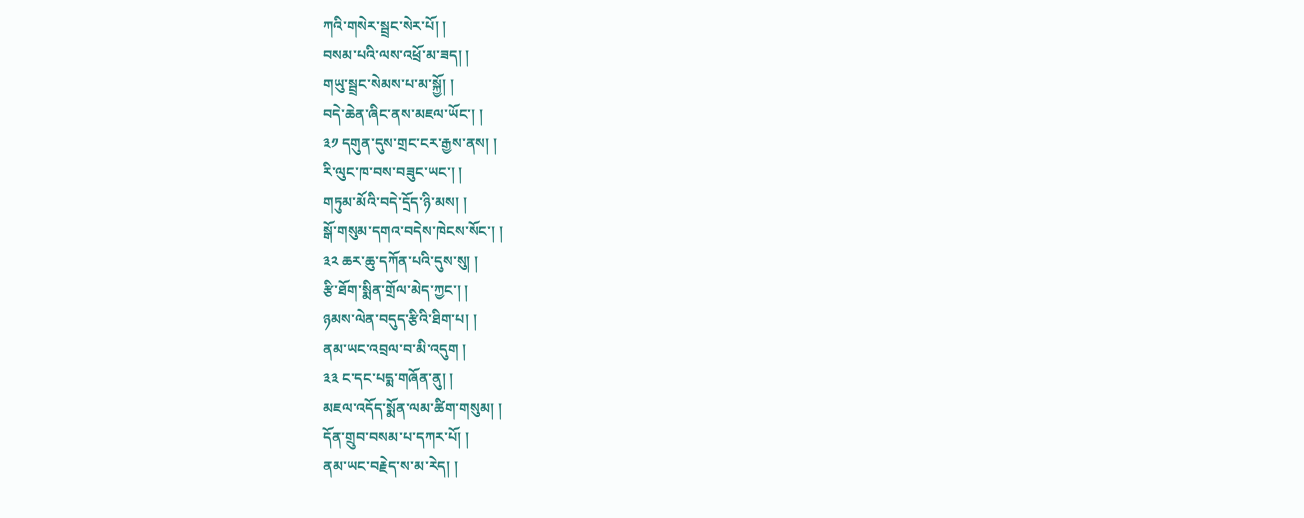ཀའི་གསེར་སྦྲང་སེར་པོ། །
བསམ་པའི་ལས་འཕྲོ་མ་ཟད། །
གཡུ་སྦྲང་སེམས་པ་མ་སྐྱོ། །
བདེ་ཆེན་ཞིང་ནས་མཇལ་ཡོང་། །
༣༡ དགུན་དུས་གྲང་ངར་རྒྱས་ནས། །
རི་ལུང་ཁ་བས་བཟུང་ཡང་། །
གཏུམ་མོའི་བདེ་དྲོད་ཉི་མས། །
སྒོ་གསུམ་དགའ་བདེས་ཁེངས་སོང་། །
༣༢ ཆར་ཆུ་དཀོན་པའི་དུས་སུ། །
རྩི་ཐོག་སྨིན་གྲོལ་མེད་ཀྱང་། །
ཉམས་ལེན་བདུད་རྩིའི་ཐིག་པ། །
ནམ་ཡང་འབྲལ་བ་མི་འདུག །
༣༣ ང་དང་པདྨ་གཞོན་ནུ། །
མཇལ་འདོད་སྨོན་ལམ་ཚིག་གསུམ། །
དོན་གྲུབ་བསམ་པ་དཀར་པོ། །
ནམ་ཡང་བརྗེད་ས་མ་རེད། །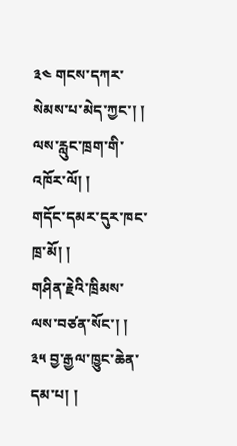༣༤ གངས་དཀར་སེམས་པ་མེད་ཀྱང་། །
ལས་རླུང་ཁྲག་གི་འཁོར་ལོ། །
གདོང་དམར་དུར་ཁང་ཁྲ་མོ། །
གཤིན་རྗེའི་ཁྲིམས་ལས་བཙན་སོང་། །
༣༥ བྱ་རྒྱལ་ཁྱུང་ཆེན་དམ་པ། །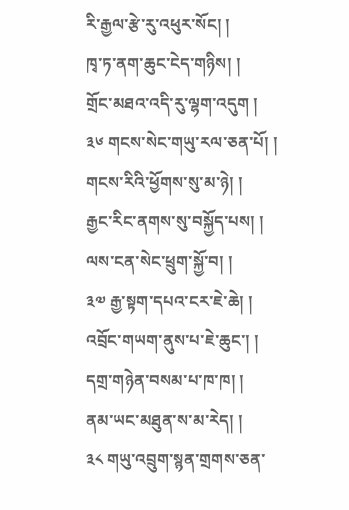རི་རྒྱལ་རྩེ་རུ་འཕུར་སོང། །
ཁྭ་ཏ་ནག་ཆུང་ངེད་གཉིས། །
གྲོང་མཐའ་འདི་རུ་ལྷག་འདུག །
༣༦ གངས་སེང་གཡུ་རལ་ཅན་པོ། །
གངས་རིའི་ཕྱོགས་སུ་མ་ཉེ། །
རྒྱང་རིང་ནགས་སུ་བསྐྱོད་པས། །
ལས་ངན་སེང་ཕྲུག་སྐྱོ་བ། །
༣༧ རྒྱ་སྟག་དཔའ་ངར་ཇེ་ཆེ། །
འབྲོང་གཡག་ནུས་པ་ཇེ་ཆུང་། །
དགྲ་གཉེན་བསམ་པ་ཁ་ཁ། །
ནམ་ཡང་མཐུན་ས་མ་རེད། །
༣༨ གཡུ་འབྲུག་སྙན་གྲགས་ཅན་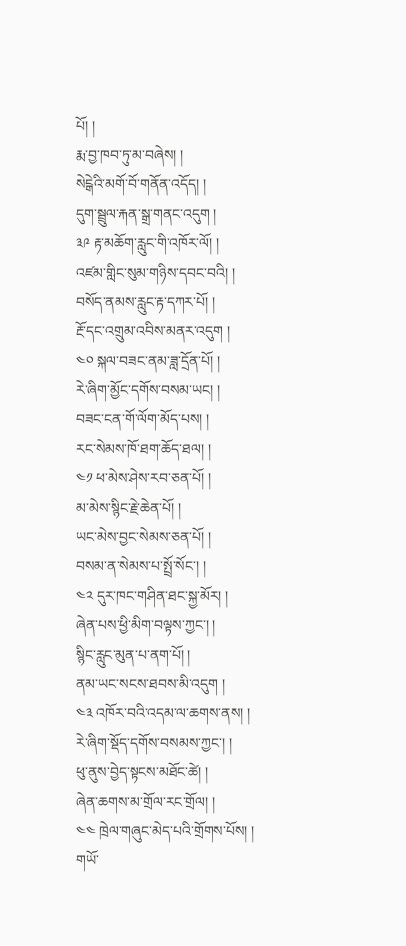པོ། །
རྨ་བྱ་ཁབ་ཏུ་མ་བཞེས། །
སེངྒེའི་མགོ་བོ་གནོན་འདོད། །
དུག་སྦྲུལ་རྐན་སྒྲ་གནང་འདུག །
༣༩ རྟ་མཆོག་རླུང་གི་འཁོར་ལོ། །
འཛམ་གླིང་སུམ་གཉིས་དབང་བའི། །
བསོད་ནམས་རླུང་རྟ་དཀར་པོ། །
རྔོ་དང་འགྲུམ་འབིས་མནར་འདུག །
༤༠ སྐལ་བཟང་ནམ་ཟླ་དྲོན་པོ། །
རེ་ཞིག་མྱོང་དགོས་བསམ་ཡང། །
བཟང་ངན་གོ་ལོག་མོད་པས། །
རང་སེམས་ཁོ་ཐག་ཆོད་ཐལ། །
༤༡ ཕ་མེས་ཤེས་རབ་ཅན་པོ། །
མ་མེས་སྙིང་རྗེ་ཆེན་པོ། །
ཡང་མེས་བྱང་སེམས་ཅན་པོ། །
བསམ་ན་སེམས་པ་སྤྲོ་སོང་། །
༤༢ དུར་ཁང་གཤིན་ཐང་སྐྱ་མོར། །
ཞེན་པས་ཕྱི་མིག་བལྟས་ཀྱང་། །
སྙིང་རླུང་མུན་པ་ནག་པོ། །
ནམ་ཡང་སངས་ཐབས་མི་འདུག །
༤༣ འཁོར་བའི་འདམ་ལ་ཆགས་ནས། །
རེ་ཞིག་སྡོད་དགོས་བསམས་ཀྱང་། །
ཕུ་ནུས་བྱེད་སྟངས་མཐོང་ཚེ། །
ཞེན་ཆགས་མ་གྲོལ་རང་གྲོལ། །
༤༤ ཁྲེལ་གཞུང་མེད་པའི་གྲོགས་པོས། །
གཡོ་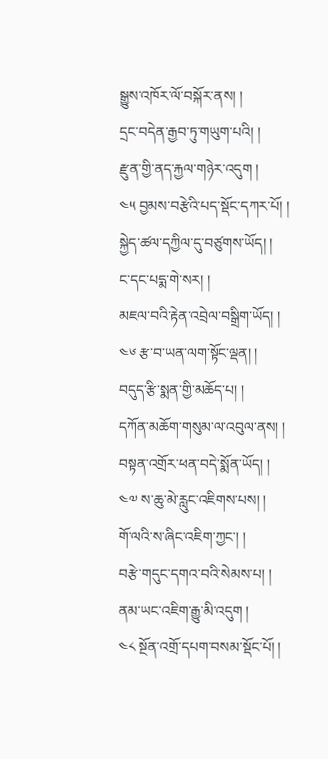སྒྱུས་འཁོར་ལོ་བསྐོར་ནས། །
དྲང་བདེན་རྒྱབ་ཏུ་གཡུག་པའི། །
རྫུན་གྱི་ནད་རྐྱལ་གཉེར་འདུག །
༤༥ བྱམས་བརྩེའི་པད་སྡོང་དཀར་པོ། །
སྐྱེད་ཚལ་དཀྱིལ་དུ་བཙུགས་ཡོད། །
ང་དང་པདྨ་གེ་སར། །
མཇལ་བའི་རྟེན་འབྲེལ་བསྒྲིག་ཡོད། །
༤༦ རྩ་བ་ཡན་ལག་སྟོང་ལྡན། །
བདུད་རྩི་སྨན་གྱི་མཆོད་པ། །
དཀོན་མཆོག་གསུམ་ལ་འབུལ་ནས། །
བསྟན་འགྲོར་ཕན་བདེ་སྨོན་ཡོད། །
༤༧ ས་ཆུ་མེ་རླུང་འཇིགས་པས། །
གོ་ལའི་ས་ཞིང་འཇིག་ཀྱང་། །
བརྩེ་གདུང་དགའ་བའི་སེམས་པ། །
ནམ་ཡང་འཇིག་རྒྱུ་མི་འདུག །
༤༨ སྔོན་འགྲོ་དཔག་བསམ་སྡོང་པོ། །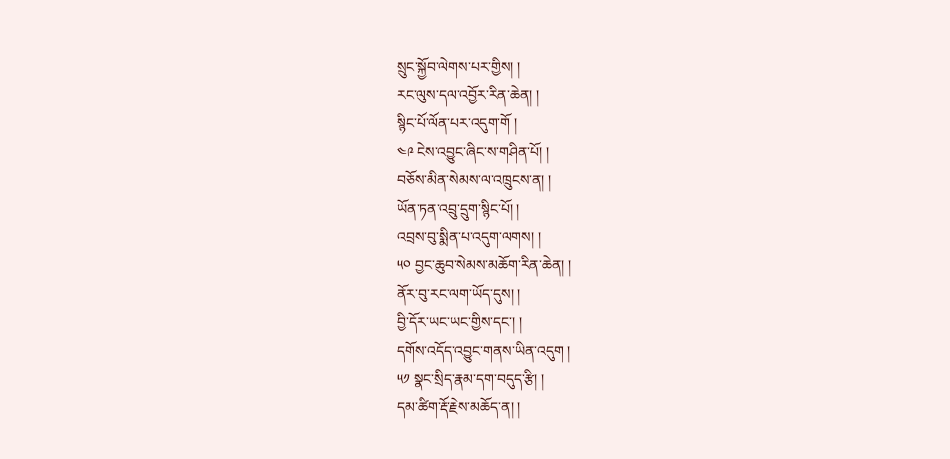སྲུང་སྐྱོབ་ལེགས་པར་གྱིས། །
རང་ལུས་དལ་འབྱོར་རིན་ཆེན། །
སྙིང་པོ་ལོན་པར་འདུག་གོ །
༤༩ ངེས་འབྱུང་ཞིང་ས་གཤིན་པོ། །
བཅོས་མིན་སེམས་ལ་འཁྲུངས་ན། །
ཡོན་ཏན་འབྲུ་དྲུག་སྙིང་པོ། །
འབྲས་བུ་སྨིན་པ་འདུག་ལགས། །
༥༠ བྱང་ཆུབ་སེམས་མཆོག་རིན་ཆེན། །
ནོར་བུ་རང་ལག་ཡོད་དུས། །
བྱི་དོར་ཡང་ཡང་གྱིས་དང་། །
དགོས་འདོད་འབྱུང་གནས་ཡིན་འདུག །
༥༡ སྣང་སྲིད་རྣམ་དག་བདུད་རྩི། །
དམ་ཚིག་རྡོ་རྗེས་མཆོད་ན། །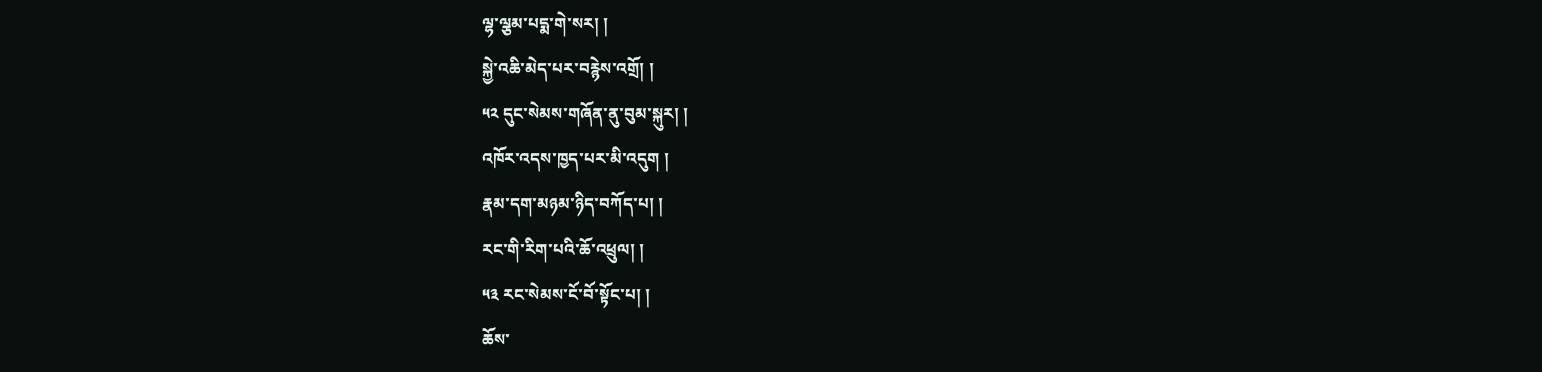ལྷ་ལྕམ་པདྨ་གེ་སར། །
སྐྱེ་འཆི་མེད་པར་བརྙེས་འགྲོ། །
༥༢ དུང་སེམས་གཞོན་ནུ་བུམ་སྐུར། །
འཁོར་འདས་ཁྱད་པར་མི་འདུག །
རྣམ་དག་མཉམ་ཉིད་བཀོད་པ། །
རང་གི་རིག་པའི་ཆོ་འཕྲུལ། །
༥༣ རང་སེམས་ངོ་བོ་སྟོང་པ། །
ཆོས་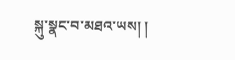སྐུ་སྣང་བ་མཐའ་ཡས། །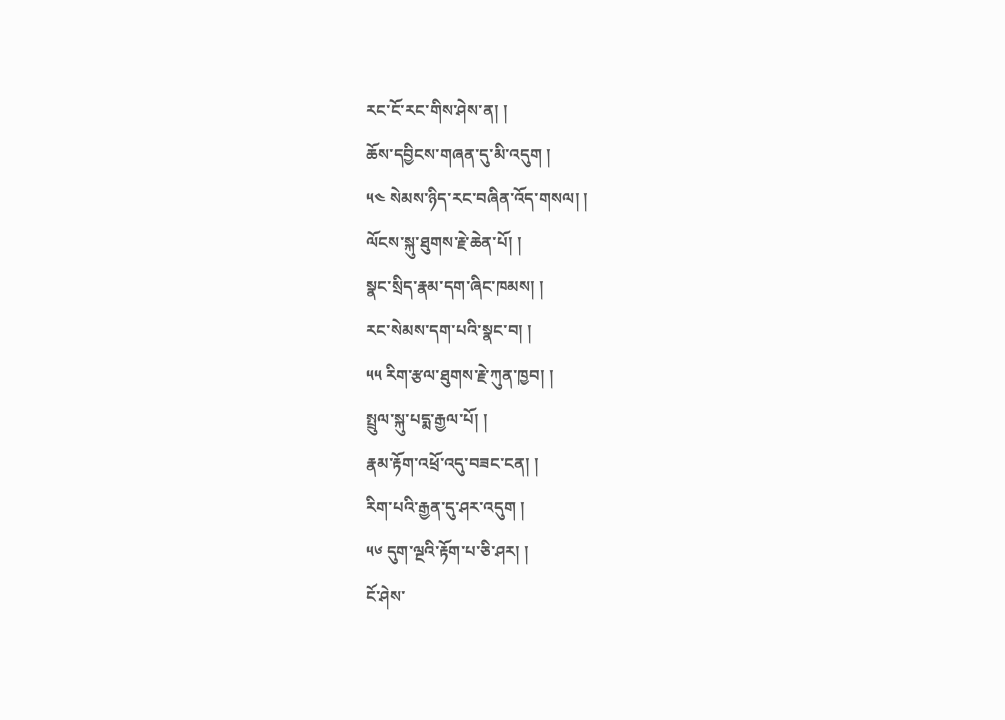རང་ངོ་རང་གིས་ཤེས་ན། །
ཆོས་དབྱིངས་གཞན་དུ་མི་འདུག །
༥༤ སེམས་ཉིད་རང་བཞིན་འོད་གསལ། །
ལོངས་སྐུ་ཐུགས་རྗེ་ཆེན་པོ། །
སྣང་སྲིད་རྣམ་དག་ཞིང་ཁམས། །
རང་སེམས་དག་པའི་སྣང་བ། །
༥༥ རིག་རྩལ་ཐུགས་རྗེ་ཀུན་ཁྱབ། །
སྤྲུལ་སྐུ་པདྨ་རྒྱལ་པོ། །
རྣམ་རྟོག་འཕྲོ་འདུ་བཟང་ངན། །
རིག་པའི་རྒྱན་དུ་ཤར་འདུག །
༥༦ དུག་ལྔའི་རྟོག་པ་ཅི་ཤར། །
ངོ་ཤེས་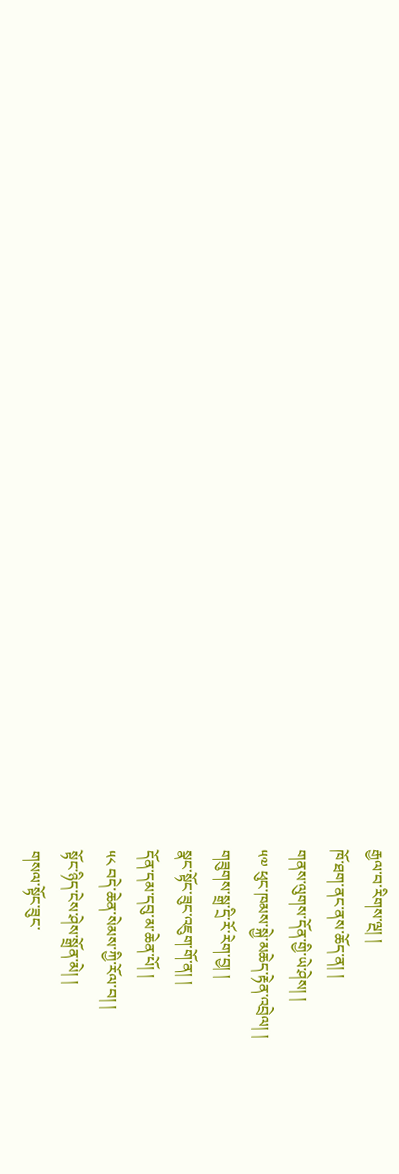རྒྱལ་བ་རིགས་ལྔ། །
ཁོ་ཐག་ནང་ནས་ཆོད་ན། །
གནས་ལུགས་དོན་གྱི་ཡེ་ཤེས། །
༥༧ ཕུང་ཁམས་སྐྱེ་མཆེད་རྟེན་འབྲེལ། །
གཟུགས་སྒྲ་དྲི་རོ་རེག་བྱ། །
སྣང་སྟོང་ཟུང་འཇུག་གོ་ན། །
དོན་དམ་དབུ་མ་ཆེན་པོ། །
༥༨ བདེ་ཆེན་སེམས་ཀྱི་རོལ་བ། །
སྟོང་ཉིད་ངེས་ཤེས་སྒྲོན་མེ། །
གསལ་སྟོང་ཟུང་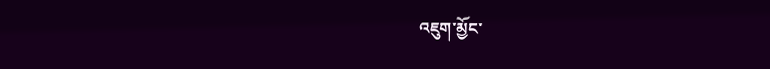འཇུག་མྱོང་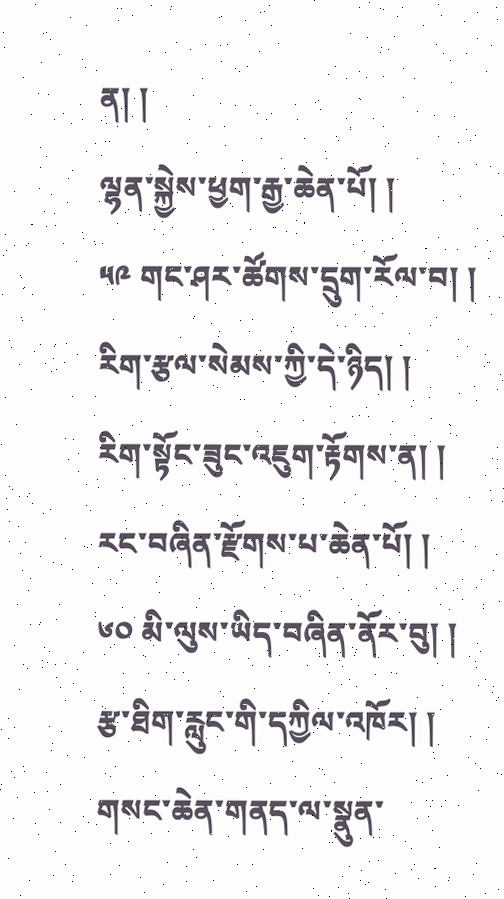ན། །
ལྷན་སྐྱེས་ཕྱག་རྒྱ་ཆེན་པོ། །
༥༩ གང་ཤར་ཚོགས་དྲུག་རོལ་བ། །
རིག་རྩལ་སེམས་ཀྱི་དེ་ཉིད། །
རིག་སྟོང་ཟུང་འཇུག་རྟོགས་ན། །
རང་བཞིན་རྫོགས་པ་ཆེན་པོ། །
༦༠ མི་ལུས་ཡིད་བཞིན་ནོར་བུ། །
རྩ་ཐིག་རླུང་གི་དཀྱིལ་འཁོར། །
གསང་ཆེན་གནད་ལ་སྣུན་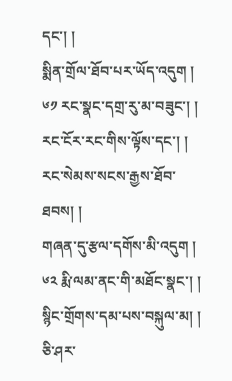དང་། །
སྨིན་གྲོལ་ཐོབ་པར་ཡོད་འདུག །
༦༡ རང་སྣང་དགྲ་རུ་མ་བཟུང་། །
རང་ངོར་རང་གིས་ལྟོས་དང་། །
རང་སེམས་སངས་རྒྱས་ཐོབ་ཐབས། །
གཞན་དུ་རྩལ་དགོས་མི་འདུག །
༦༢ རྨི་ལམ་ནང་གི་མཐོང་སྣང་། །
སྙིང་གྲོགས་དམ་པས་བསྐུལ་མ། །
ཅི་ཤར་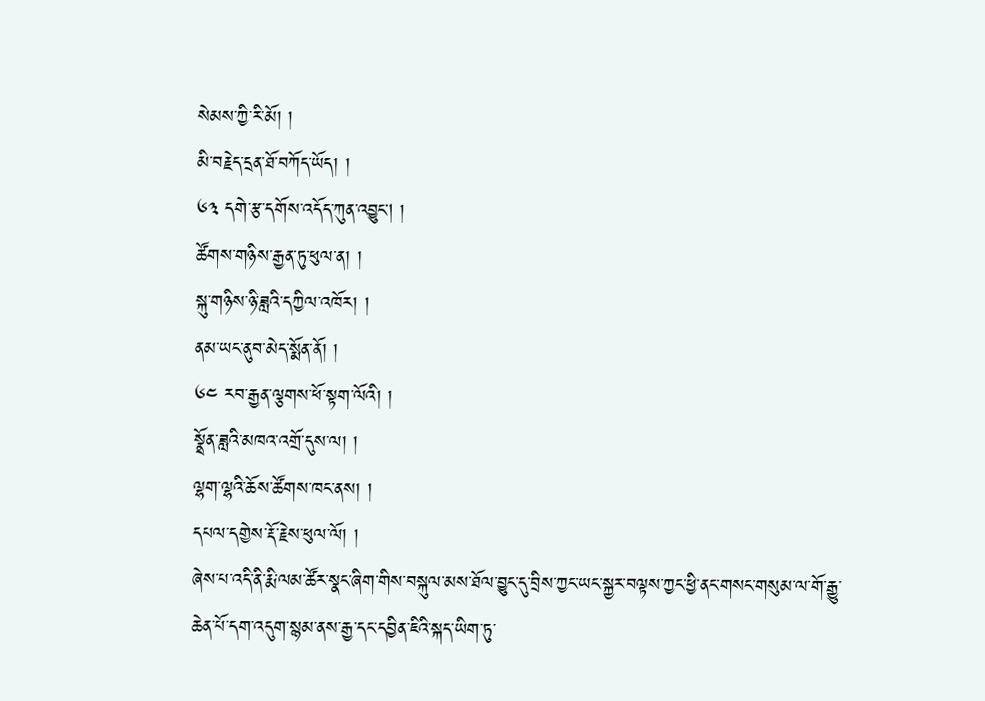སེམས་ཀྱི་རི་མོ། །
མི་བརྗེད་དྲན་ཐོ་བཀོད་ཡོད། །
༦༣ དགེ་རྩ་དགོས་འདོད་ཀུན་འབྱུང། །
ཚོགས་གཉིས་རྒྱན་ཏུ་ཕུལ་ན། །
སྐུ་གཉིས་ཉི་ཟླའི་དཀྱིལ་འཁོར། །
ནམ་ཡང་ནུབ་མེད་སྨོན་ནོ། །
༦༤ རབ་རྒྱན་ལྕགས་ཕོ་སྟག་ལོའི། །
སྣྲོན་ཟླའི་མཁའ་འགྲོ་དུས་ལ། །
ལྷག་ལྷའི་ཆོས་ཚོགས་ཁང་ནས། །
དཔལ་དགྱེས་རྡོ་རྗེས་ཕུལ་ལོ། །
ཞེས་པ་འདི་ནི་རྨི་ལམ་ཚོར་སྣང་ཞིག་གིས་བསྐུལ་མས་ཐོལ་བྱུང་དུ་བྲིས་ཀྱང་ཡང་སྐྱར་བལྟས་ཀྱང་ཕྱི་ནང་གསང་གསུམ་ལ་གོ་རྒྱུ་ཆེན་པོ་དག་འདུག་སྙམ་ནས་རྒྱ་དང་དབྱིན་ཇིའི་སྐད་ཡིག་ཏུ་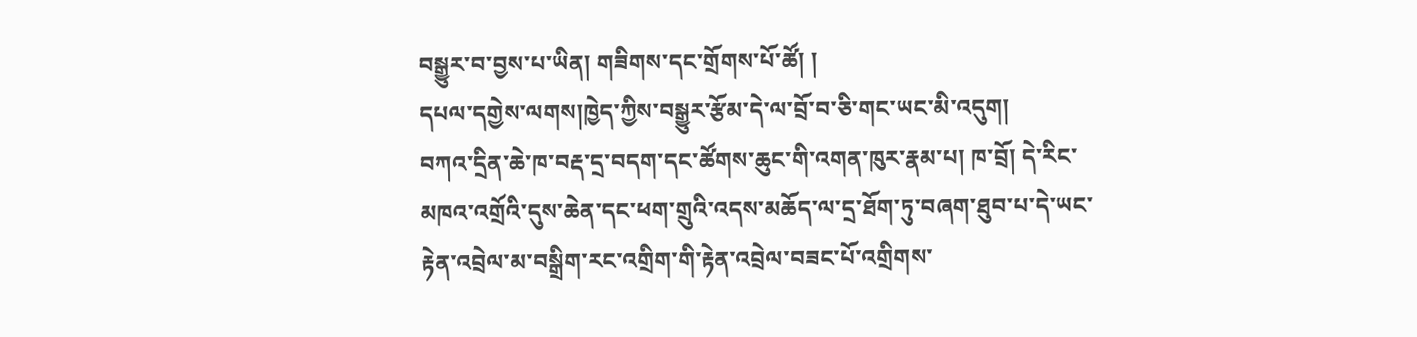བསྒྱུར་བ་བྱས་པ་ཡིན། གཟིགས་དང་གྲོགས་པོ་ཚོ། །
དཔལ་དགྱེས་ལགས།ཁྱེད་ཀྱིས་བསྒྱུར་རྩོམ་དེ་ལ་བྲོ་བ་ཅི་གང་ཡང་མི་འདུག།
བཀའ་དྲིན་ཆེ་ཁ་བརྡ་དྲ་བདག་དང་ཚོགས་ཆུང་གི་འགན་ཁུར་རྣམ་པ། ཁ་བྲོ། དེ་རིང་མཁའ་འགྲོའི་དུས་ཆེན་དང་ཕག་གྲུའི་འདས་མཆོད་ལ་དྲ་ཐོག་ཏུ་བཞག་ཐུབ་པ་དེ་ཡང་རྟེན་འབྲེལ་མ་བསྒྲིག་རང་འགྲིག་གི་རྟེན་འབྲེལ་བཟང་པོ་འགྲིགས་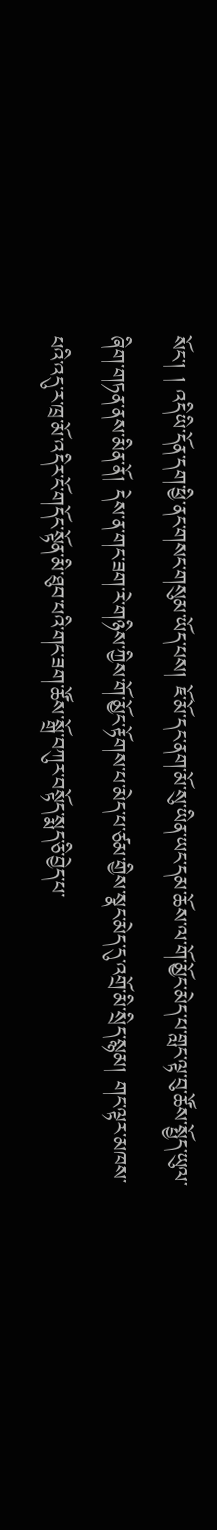སོང་། ། འདིཡི་དོན་དག་ཕྱི་ནང་གསང་གསུམ་ཡོད་པས། ཇོ་མོ་དང་ནག་མོ་སུ་ཡིན་ཡང་དམ་ཆོས་ལ་གོ་མྱོང་མེད་པ་གླང་ལྟ་བུ་ཚོས་སྤྱོད་ཡུལ་ཞིག་གཏན་ནས་མིན་ནོ། དེས་ན་གང་ཟག་རེ་གཉིས་ཀྱིས་གོ་མྱོང་རྟོགས་པ་མེད་པ་ཙམ་གྱིས་སྣང་མེད་དུ་འགྲོ་མི་སྲིད་སྙམ། གང་ལྟར་མཁས་པའི་འདུ་ར་ཁྲ་མོ་འདིར་ངོ་གདོང་སྟོན་མི་ཐུབ་པའི་གང་ཟག་ཚོས་སྒྲོ་བཀུར་བསྟོད་སྨད་ཅི་བྱེད་པ་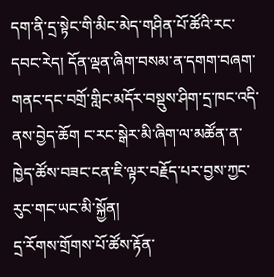དག་ནི་དྲ་སྟེང་གི་མིང་མེད་གཤིན་པོ་ཚོའི་རང་དབང་རེད། དོན་ལྡན་ཞིག་བསམ་ན་དགག་བཞག་གནང་དང་བགྲོ་གླིང་མདོར་བསྡུས་ཤིག་དྲ་ཁང་འདི་ནས་བྱེད་ཆོག ང་རང་སྒེར་མི་ཞིག་ལ་མཚོན་ན་ཁྱེད་ཚོས་བཟང་ངན་ཇི་ལྟར་བརྗོད་པར་བྱས་ཀྱང་རུང་གང་ཡང་མི་སྐྱོན།
དྲ་རོགས་གྲོགས་པོ་ཚོས་རྟོན་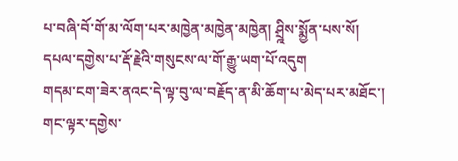པ་བཞི་བོ་གོ་མ་ལོག་པར་མཁྱེན་མཁྱེན་མཁྱེན། ཤྲྰིས་སྨྱོན་པས་སོ།
དཔལ་དགྱེས་པ་རྡོ་རྗེའི་གསུངས་ལ་གོ་རྒྱུ་ཡག་པོ་འདུག
གདམ་ངག་ཟེར་ནའང་དེ་ལྟ་བུ་ལ་བརྗོད་ན་མི་ཆོག་པ་མེད་པར་མཐོང་།
གང་ལྟར་དགྱེས་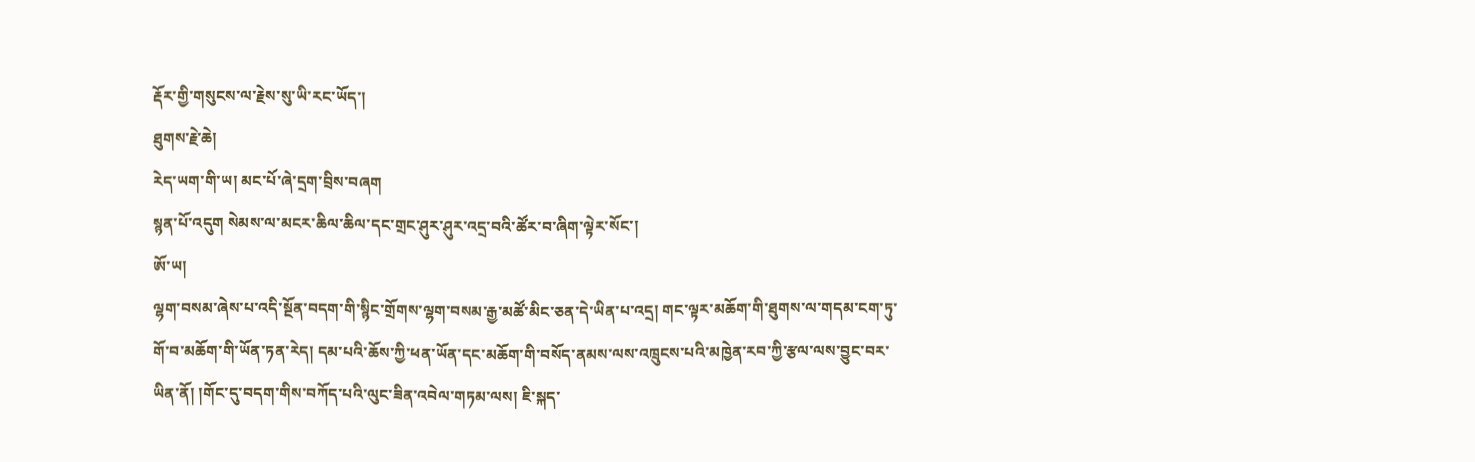རྡོར་གྱི་གསུངས་ལ་རྗེས་སུ་ཡི་རང་ཡོད་།
ཐུགས་རྗེ་ཆེ།
རེད་ཡག་གི་ཡ། མང་པོ་ཞེ་དྲག་བྲིས་བཞག
སྙན་པོ་འདུག སེམས་ལ་མངར་ཆིལ་ཆིལ་དང་གྲང་ཤུར་ཤུར་འདྲ་བའི་ཚོར་བ་ཞིག་ལྟེར་སོང་།
ཨོ་ཡ།
ལྷག་བསམ་ཞེས་པ་འདི་སྔོན་བདག་གི་སྙིང་གྲོགས་ལྷག་བསམ་རྒྱ་མཚོ་མིང་ཅན་དེ་ཡིན་པ་འདྲ། གང་ལྟར་མཆོག་གི་ཐུགས་ལ་གདམ་ངག་ཏུ་གོ་བ་མཆོག་གི་ཡོན་ཏན་རེད། དམ་པའི་ཆོས་ཀྱི་ཕན་ཡོན་དང་མཆོག་གི་བསོད་ནམས་ལས་འཁྲུངས་པའི་མཁྱེན་རབ་ཀྱི་རྩལ་ལས་བྱུང་བར་ཡིན་ནོ། །གོང་དུ་བདག་གིས་བཀོད་པའི་ལུང་ཟིན་འབེལ་གཏམ་ལས། ཇི་སྐད་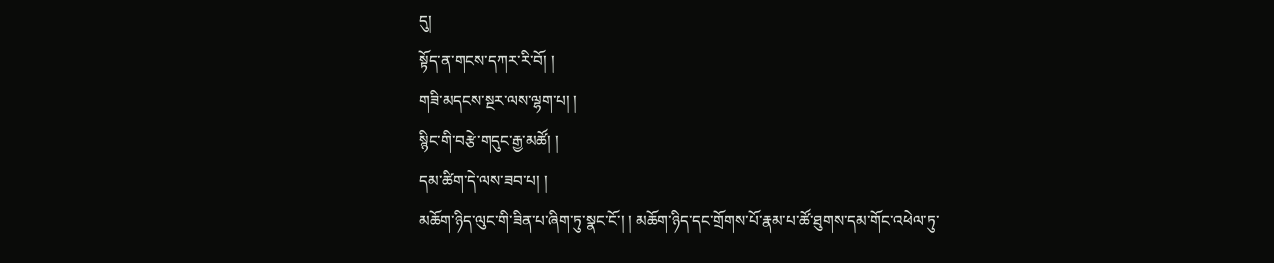དུ།
སྟོད་ན་གངས་དཀར་རི་བོ། །
གཟི་མདངས་སྔར་ལས་ལྷག་པ། །
སྙིང་གི་བརྩེ་གདུང་རྒྱ་མཚོ། །
དམ་ཚིག་དེ་ལས་ཟབ་པ། །
མཆོག་ཉིད་ལུང་གི་ཟིན་པ་ཞིག་ཏུ་སྣང་ངོ་། ། མཆོག་ཉིད་དང་གྲོགས་པོ་རྣམ་པ་ཚོ་ཐུགས་དམ་གོང་འཕེལ་ཏུ་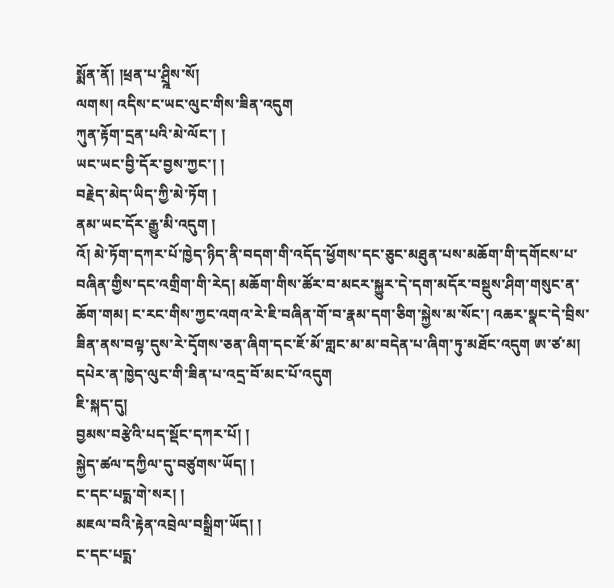སྨོན་ནོ། །ཕྲན་པ་ཤྲྰིས་སོ།
ལགས། འདིས་ང་ཡང་ལུང་གིས་ཟིན་འདུག
ཀུན་རྟོག་དྲན་པའི་མེ་ལོང་། །
ཡང་ཡང་བྱི་དོར་བྱས་ཀྱང་། །
བརྗེད་མེད་ཡིད་ཀྱི་མེ་ཏོག །
ནམ་ཡང་དོར་རྒྱུ་མི་འདུག །
འོ། མེ་ཏོག་དཀར་པོ་ཁྱེད་ཉིད་ནི་བདག་གི་འདོད་ཕྱོགས་དང་ཅུང་མཐུན་པས་མཆོག་གི་དགོངས་པ་བཞིན་གྱིས་དང་འགྲིག་གི་རེད། མཆོག་གིས་ཚོར་བ་མངར་སྐྱུར་དེ་དག་མདོར་བསྡུས་ཤིག་གསུང་ན་ཆོག་གམ། ང་རང་གིས་ཀྱང་འགའ་རེ་ཇི་བཞིན་གོ་བ་རྣམ་དག་ཅིག་སྐྱེས་མ་སོང་། འཆར་སྣང་དེ་བྲིས་ཟིན་ནས་བལྟ་དུས་རེ་དྭོགས་ཅན་ཞིག་དང་ཇོ་མོ་གླང་མ་མ་བདེན་པ་ཞིག་ཏུ་མཐོང་འདུག ཨ་ཙ་མ།
དཔེར་ན་ཁྱེད་ལུང་གི་ཟིན་པ་འདྲ་བོ་མང་པོ་འདུག
ཇི་སྐད་དུ།
བྱམས་བརྩེའི་པད་སྡོང་དཀར་པོ། །
སྐྱེད་ཚལ་དཀྱིལ་དུ་བཙུགས་ཡོད། །
ང་དང་པདྨ་གེ་སར། །
མཇལ་བའི་རྟེན་འབྲེལ་བསྒྲིག་ཡོད། །
ང་དང་པདྨ་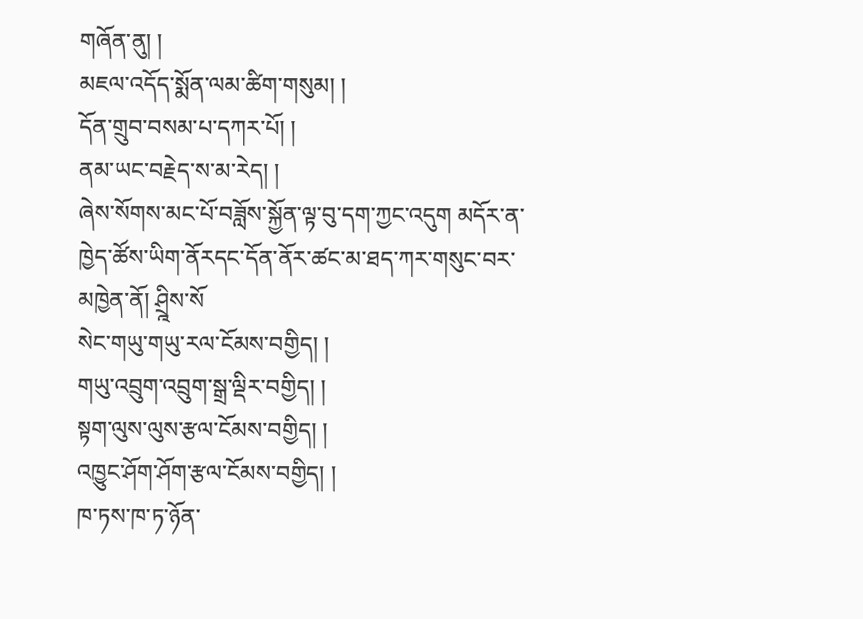གཞོན་ནུ། །
མཇལ་འདོད་སྨོན་ལམ་ཚིག་གསུམ། །
དོན་གྲུབ་བསམ་པ་དཀར་པོ། །
ནམ་ཡང་བརྗེད་ས་མ་རེད། །
ཞེས་སོགས་མང་པོ་བཟློས་སྐྱོན་ལྟ་བུ་དག་ཀྱང་འདུག མདོར་ན་ཁྱེད་ཚོས་ཡིག་ནོརདང་དོན་ནོར་ཚང་མ་ཐད་ཀར་གསུང་བར་མཁྱེན་ནོ། ཤྲྰིས་སོ
སེང་གཡུ་གཡུ་རལ་ངོམས་བགྱིད། །
གཡུ་འབྲུག་འབྲུག་སྒྲ་ལྡིར་བགྱིད། །
སྟག་ལུས་ལུས་རྩལ་ངོམས་བགྱིད། །
འཁྱུང་ཤོག་ཤོག་རྩལ་ངོམས་བགྱིད། །
ཁ་ཏས་ཁ་ཏ་ཉོན་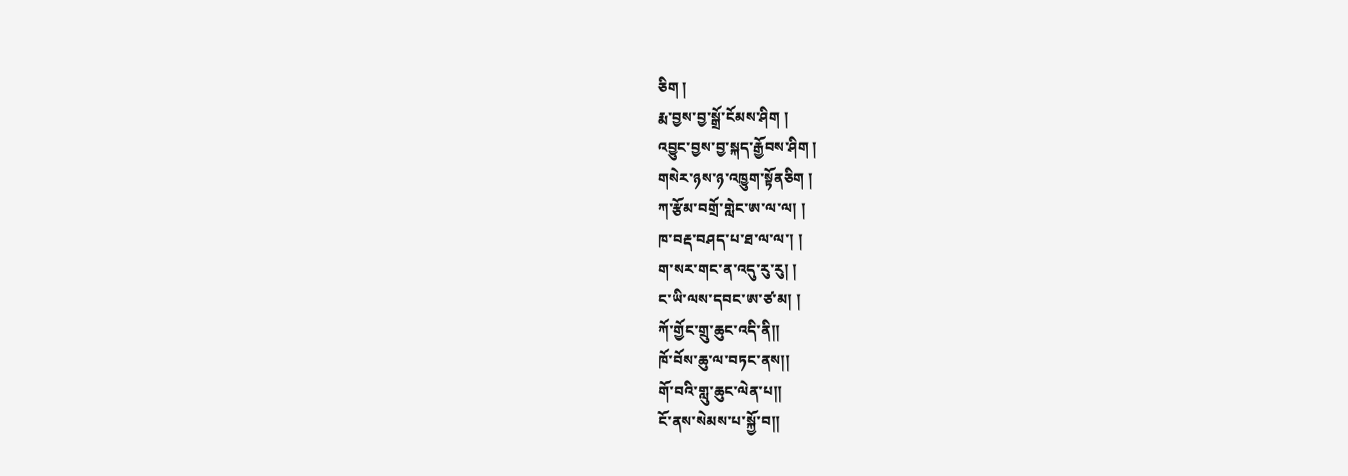ཅིག །
རྨ་བྱས་བྱ་སྒྲོ་ངོམས་ཤིག །
འབྱུང་བྱས་བྱ་སྐད་རྒྱོབས་ཤིག །
གསེར་ཉས་ཉ་འཁྱུག་སྟོནཅིག །
ཀ་རྩོམ་བགྲོ་གླེང་ཨ་ལ་ལ། །
ཁ་བརྡ་བཤད་པ་ཐ་ལ་ལ་། །
ག་སར་གང་ན་འདུ་རུ་རུ། །
ང་ཡི་ལས་དབང་ཨ་ཙ་མ། །
ཀོ་གྱོང་གྲུ་ཆུང་འདི་ནི།།
ཁོ་བོས་ཆུ་ལ་བཏང་ནས།།
གོ་བའི་གླུ་ཆུང་ལེན་པ།།
ངོ་ནས་སེམས་པ་སྐྱོ་བ།།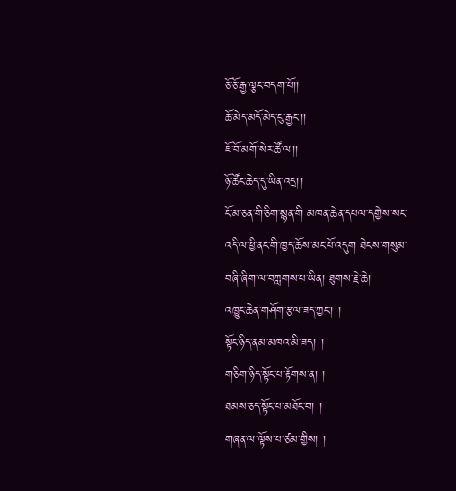ཅོ་ཅོ་རྒྱ་ལྕང་བདག་པོ།།
ཆོ་མེད་མདོ་མེད་ངུ་རྒྱང་།།
ཇོ་བོ་མགོ་སེར་ཚོ་ལ།།
ཉོ་ཚོང་ཆེད་དུ་ཡིན་འདྲ།།
ངོ་མ་ཅན་གི་ཅིག་སྙན་གི མཁན་ཆེན་དཔལ་དགྱེས་སང་འདི་ལ་ཕྱི་ནང་གི་ཁྱད་ཆོས་མང་པོ་འདུག ཐེངས་གསུམ་བཞི་ཞིག་ལ་བཀླགས་པ་ཡིན། ཐུགས་རྗེ་ཆེ།
འཁྱུང་ཆེན་གཤོག་རྩལ་ཟད་ཀྱང་། །
སྟོང་ཉིད་ནམ་མཁའ་མི་ཟད། །
གཅིག་ཉིད་སྟོང་པ་རྟོགས་ན། །
ཐམས་ཅད་སྟོང་པ་མཐོང་བ། །
གཞན་ལ་ལྟོས་པ་ཙམ་གྱིས། །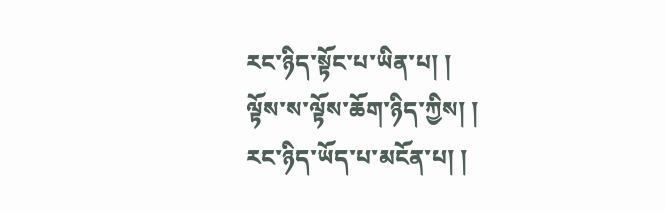རང་ཉིད་སྟོང་པ་ཡིན་པ། །
ལྟོས་ས་ལྟོས་ཆོག་ཉིད་ཀྱིས། །
རང་ཉིད་ཡོད་པ་མངོན་པ། །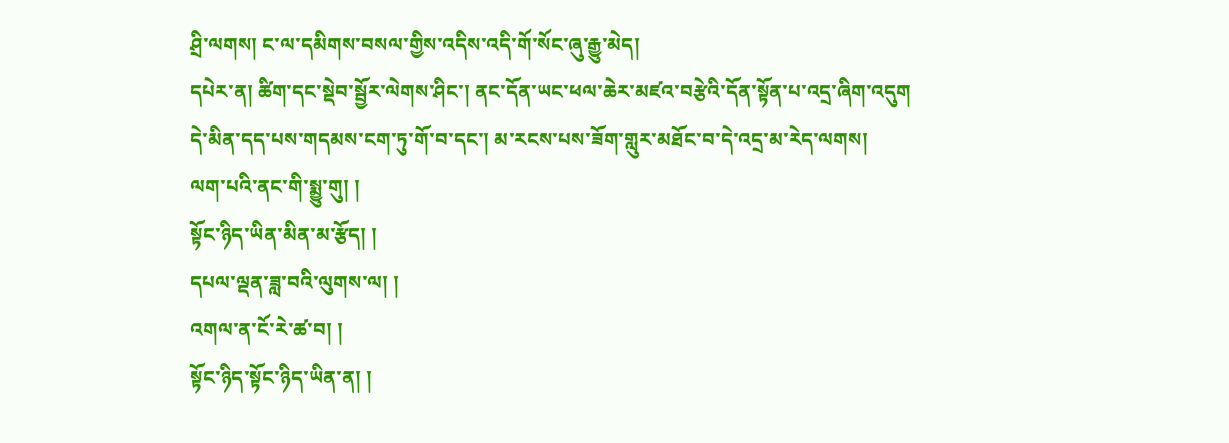ཤྲི་ལགས། ང་ལ་དམིགས་བསལ་གྱིས་འདིས་འདི་གོ་སོང་ཞུ་རྒྱུ་མེད།
དཔེར་ན། ཚིག་དང་སྡེབ་སྦྱོར་ལེགས་ཤིང་། ནང་དོན་ཡང་ཕལ་ཆེར་མཛའ་བརྩེའི་དོན་སྟོན་པ་འདྲ་ཞིག་འདུག
དེ་མིན་དད་པས་གདམས་ངག་ཏུ་གོ་བ་དང་། མ་རངས་པས་ཟོག་གླུར་མཐོང་བ་དེ་འདྲ་མ་རེད་ལགས།
ལག་པའི་ནང་གི་སྨྱུ་གུ། །
སྟོང་ཉིད་ཡིན་མིན་མ་རྩོད། །
དཔལ་ལྡན་ཟླ་བའི་ལུགས་ལ། །
འགལ་ན་ངོ་རེ་ཚ་བ། །
སྟོང་ཉིད་སྟོང་ཉིད་ཡིན་ན། །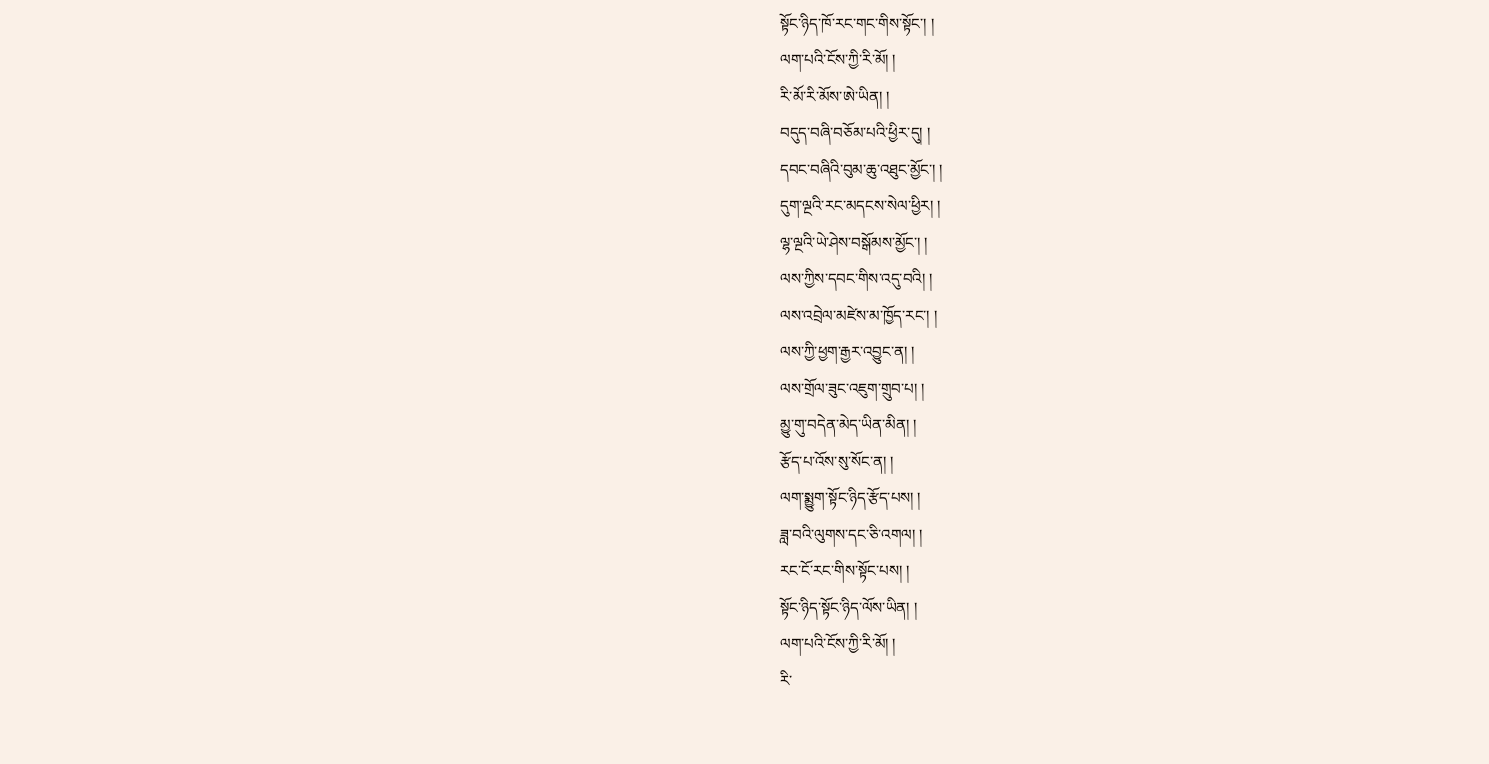སྟོང་ཉིད་ཁོ་རང་གང་གིས་སྟོང་། །
ལག་པའི་ངོས་ཀྱི་རི་མོ། །
རི་མོ་རི་མོས་ཨེ་ཡིན། །
བདུད་བཞི་བཅོམ་པའི་ཕྱིར་དུ། །
དབང་བཞིའི་བུམ་ཆུ་འཐུང་མྱོང་། །
དུག་ལྔའི་རང་མདངས་སེལ་ཕྱིར། །
ལྷ་ལྔའི་ཡེ་ཤེས་བསྒོམས་མྱོང་། །
ལས་ཀྱིས་དབང་གིས་འདུ་བའི། །
ལས་འབྲེལ་མཛེས་མ་ཁྱོད་རང་། །
ལས་ཀྱི་ཕྱག་རྒྱར་འབྱུང་ན། །
ལས་གྲོལ་ཟུང་འཇུག་གྲུབ་པ། །
མྱུ་གུ་བདེན་མེད་ཡིན་མིན། །
རྩོད་པ་འོས་སུ་སོང་ན། །
ལག་སྨྱུག་སྟོང་ཉིད་རྩོད་པས། །
ཟླ་བའི་ལུགས་དང་ཅི་འགལ། །
རང་ངོ་རང་གིས་སྟོང་པས། །
སྟོང་ཉིད་སྟོང་ཉིད་ལོས་ཡིན། །
ལག་པའི་ངོས་ཀྱི་རི་མོ། །
རི་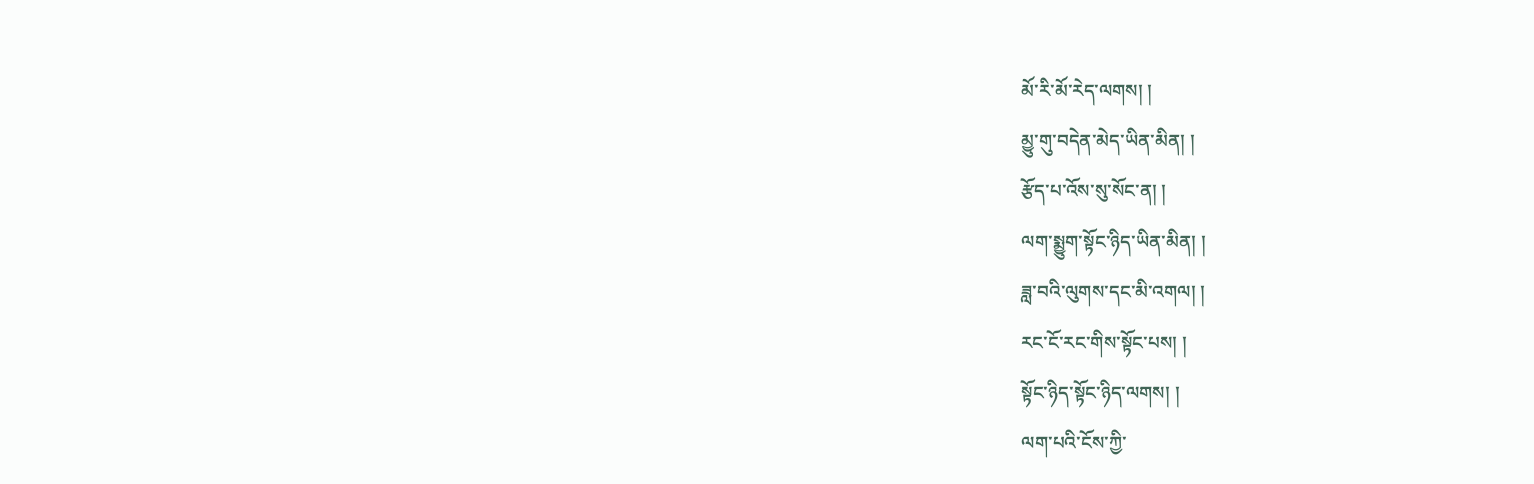མོ་རི་མོ་རེད་ལགས། །
མྱུ་གུ་བདེན་མེད་ཡིན་མིན། །
རྩོད་པ་འོས་སུ་སོང་ན། །
ལག་སྨྱུག་སྟོང་ཉིད་ཡིན་མིན། །
ཟླ་བའི་ལུགས་དང་མི་འགལ། །
རང་ངོ་རང་གིས་སྟོང་པས། །
སྟོང་ཉིད་སྟོང་ཉིད་ལགས། །
ལག་པའི་ངོས་ཀྱི་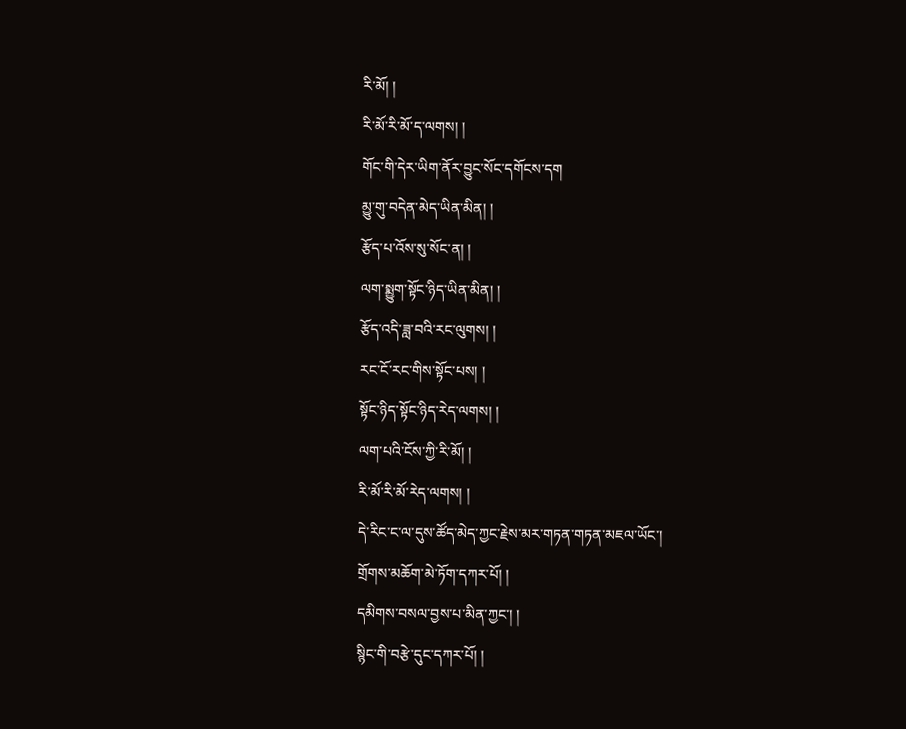རི་མོ། །
རི་མོ་རི་མོ་ད་ལགས། །
གོང་གི་དེར་ཡིག་ནོར་བྱུང་སོང་དགོངས་དག
མྱུ་གུ་བདེན་མེད་ཡིན་མིན། །
རྩོད་པ་འོས་སུ་སོང་ན། །
ལག་སྨྱུག་སྟོང་ཉིད་ཡིན་མིན། །
རྩོད་འདི་ཟླ་བའི་རང་ལུགས། །
རང་ངོ་རང་གིས་སྟོང་པས། །
སྟོང་ཉིད་སྟོང་ཉིད་རེད་ལགས། །
ལག་པའི་ངོས་ཀྱི་རི་མོ། །
རི་མོ་རི་མོ་རེད་ལགས། །
དེ་རིང་ང་ལ་དུས་ཚོད་མེད་ཀྱང་རྗེས་མར་གཏན་གཏན་མཇལ་ཡོང་།
གྲོགས་མཆོག་མེ་ཏོག་དཀར་པོ། །
དམིགས་བསལ་བྱས་པ་མིན་ཀྱང་། །
སྙིང་གི་བརྩེ་དུང་དཀར་པོ། །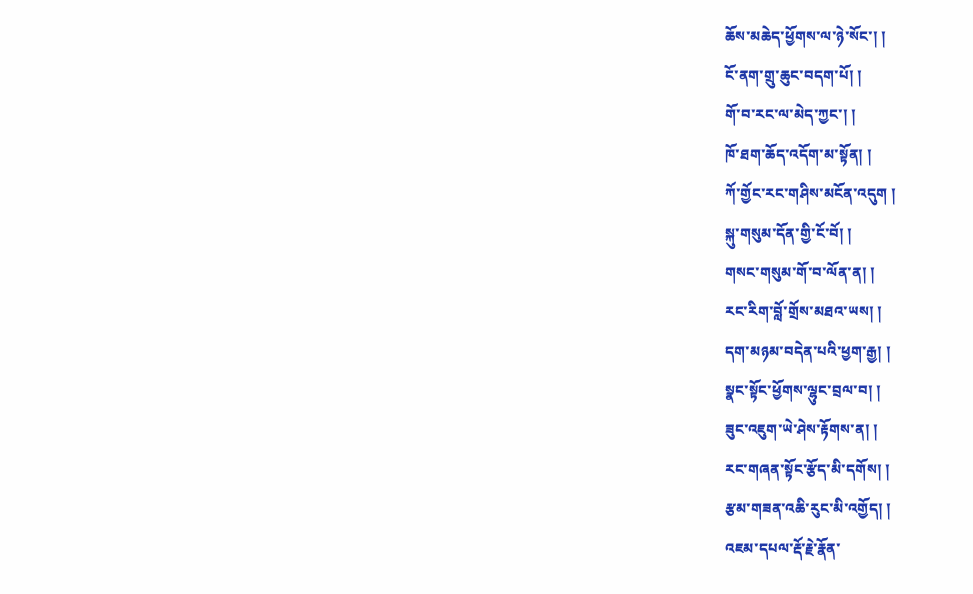ཆོས་མཆེད་ཕྱོགས་ལ་ཉེ་སོང་། །
ངོ་ནག་གྲུ་ཆུང་བདག་པོ། །
གོ་བ་རང་ལ་མེད་ཀྱང་། །
ཁོ་ཐག་ཆོད་འདོག་མ་སྟོན། །
ཀོ་གྱོང་རང་གཤིས་མངོན་འདུག །
སྐུ་གསུམ་དོན་གྱི་ངོ་བོ། །
གསང་གསུམ་གོ་བ་ལོན་ན། །
རང་རིག་བློ་གྲོས་མཐའ་ཡས། །
དག་མཉམ་བདེན་པའི་ཕྱག་རྒྱ། །
སྣང་སྟོང་ཕྱོགས་ལྷུང་བྲལ་བ། །
ཟུང་འཇུག་ཡེ་ཤེས་རྟོགས་ན། །
རང་གཞན་སྟོང་རྩོད་མི་དགོས། །
རྩམ་གཟན་འཆི་རུང་མི་འགྱོད། །
འཇམ་དཔལ་རྡོ་རྗེ་རྣོན་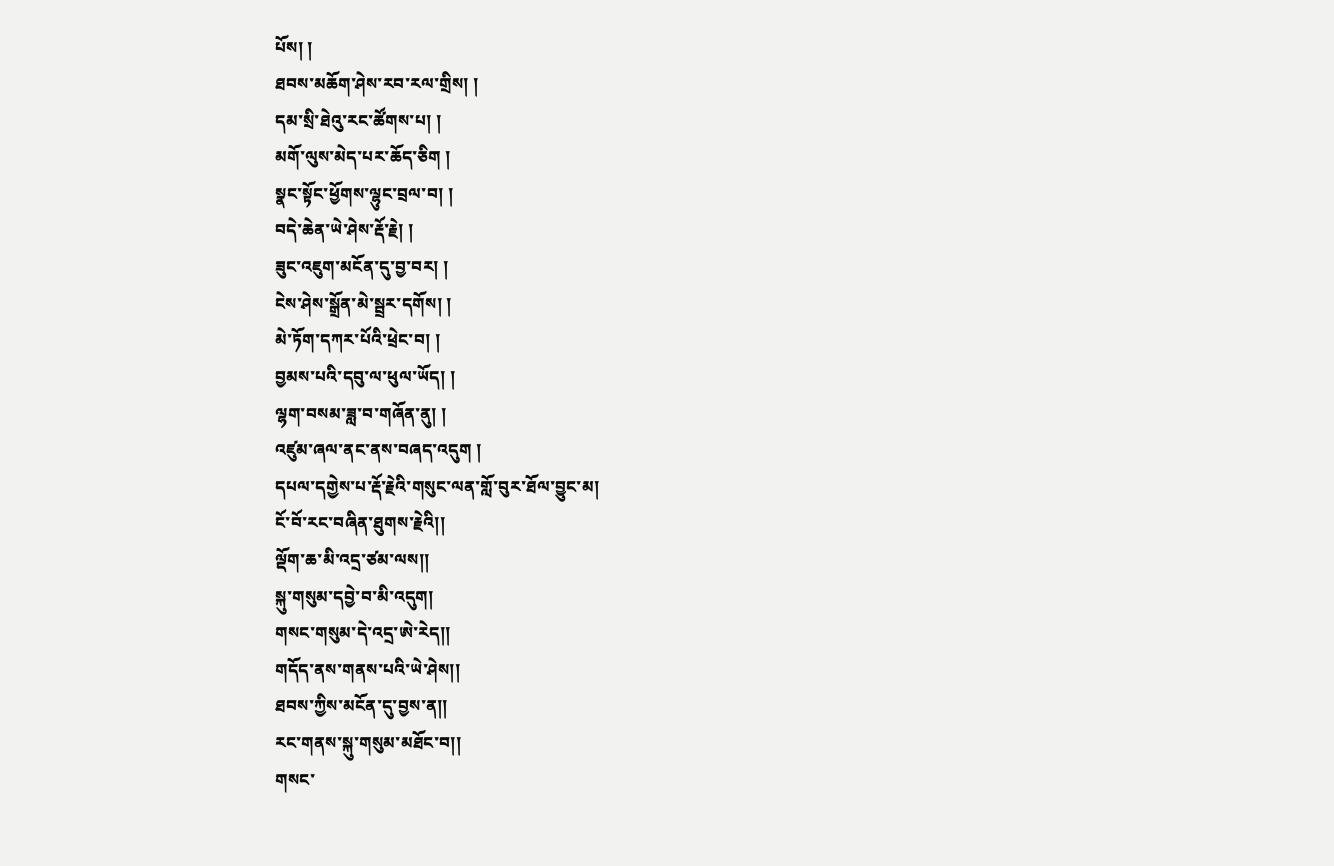པོས། །
ཐབས་མཆོག་ཤེས་རབ་རལ་གྲིས། །
དམ་སྲི་ཐེའུ་རང་ཚོགས་པ། །
མགོ་ལུས་མེད་པར་ཆོད་ཅིག །
སྣང་སྟོང་ཕྱོགས་ལྷུང་བྲལ་བ། །
བདེ་ཆེན་ཡེ་ཤེས་རྡོ་རྗེ། །
ཟུང་འཇུག་མངོན་དུ་བྱ་བར། །
ངེས་ཤེས་སྒྲོན་མེ་སྦྲར་དགོས། །
མེ་ཏོག་དཀར་པོའི་ཕྲེང་བ། །
བྱམས་པའི་དབུ་ལ་ཕུལ་ཡོད། །
ལྷག་བསམ་ཟླ་བ་གཞོན་ནུ། །
འཛུམ་ཞལ་ནང་ནས་བཞད་འདུག །
དཔལ་དགྱེས་པ་རྡོ་རྗེའི་གསུང་ལན་གློ་བུར་ཐོལ་བྱུང་མ།
ངོ་བོ་རང་བཞིན་ཐུགས་རྗེའི།།
ལྡོག་ཆ་མི་འདྲ་ཙམ་ལས།།
སྐུ་གསུམ་དབྱེ་བ་མི་འདུག།
གསང་གསུམ་དེ་འདྲ་ཨེ་རེད།།
གདོད་ནས་གནས་པའི་ཡེ་ཤེས།།
ཐབས་ཀྱིས་མངོན་དུ་བྱས་ན།།
རང་གནས་སྐུ་གསུམ་མཐོང་བ།།
གསང་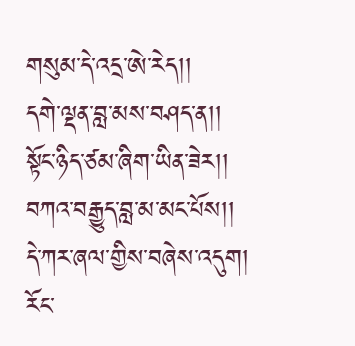གསུམ་དེ་འདྲ་ཨེ་རེད།།
དགེ་ལྡན་བླ་མས་བཤད་ན།།
སྟོང་ཉིད་ཙམ་ཞིག་ཡིན་ཟེར།།
བཀའ་བརྒྱུད་བླ་མ་མང་པོས།།
དེ་ཀར་ཞལ་གྱིས་བཞེས་འདུག།
རོང་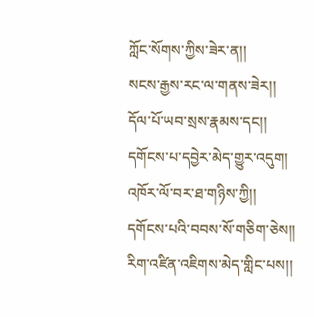ཀློང་སོགས་ཀྱིས་ཟེར་ན།།
སངས་རྒྱས་རང་ལ་གནས་ཟེར།།
དོལ་པོ་ཡབ་སྲས་རྣམས་དང།།
དགོངས་པ་དབྱེར་མེད་གྱུར་འདུག།
འཁོར་ལོ་བར་ཐ་གཉིས་ཀྱི།།
དགོངས་པའི་བབས་སོ་གཅིག་ཅེས།།
རིག་འཛིན་འཇིགས་མེད་གླིང་པས།།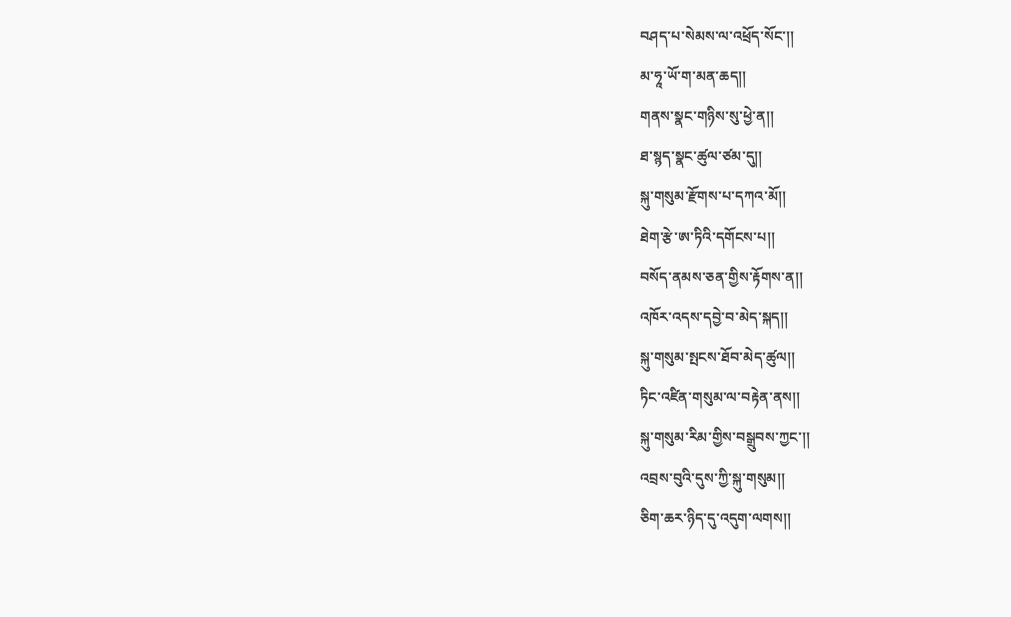བཤད་པ་སེམས་ལ་འཕྲོད་སོང་།།
མ་ཧཱ་ཡོ་ག་མན་ཆད།།
གནས་སྣང་གཉིས་སུ་ཕྱེ་ན།།
ཐ་སྙད་སྣང་ཚུལ་ཙམ་དུ།།
སྐུ་གསུམ་རྫོགས་པ་དཀའ་མོ།།
ཐེག་རྩེ་ཨ་ཏིའི་དགོངས་པ།།
བསོད་ནམས་ཅན་གྱིས་རྟོགས་ན།།
འཁོར་འདས་དབྱེ་བ་མེད་སྐད།།
སྐུ་གསུམ་སྤངས་ཐོབ་མེད་ཚུལ།།
ཏིང་འཛིན་གསུམ་ལ་བརྟེན་ནས།།
སྐུ་གསུམ་རིམ་གྱིས་བསྒྲུབས་ཀྱང་།།
འབྲས་བུའི་དུས་ཀྱི་སྐུ་གསུམ།།
ཅིག་ཆར་ཉིད་དུ་འདུག་ལགས།།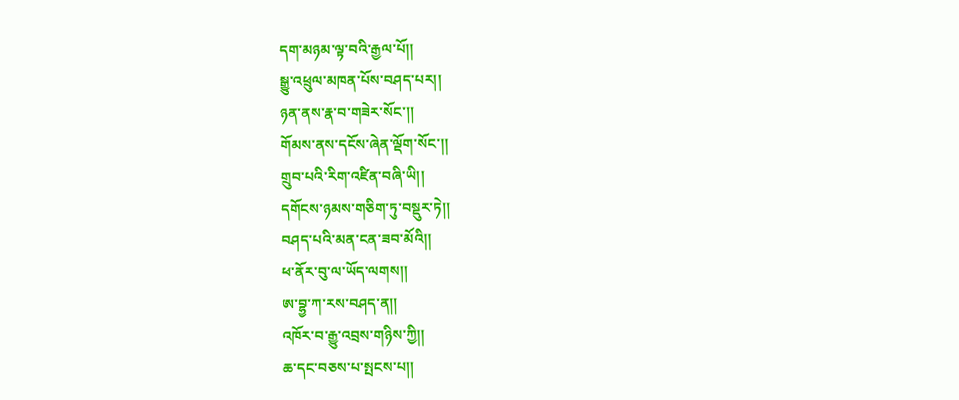དག་མཉམ་ལྟ་བའི་རྒྱལ་པོ།།
སྒྱུ་འཕྲུལ་མཁན་པོས་བཤད་པར།།
ཉན་ནས་རྣ་བ་གཟེར་སོང་།།
གོམས་ནས་དངོས་ཞེན་ལྡོག་སོང་།།
གྲུབ་པའི་རིག་འཛིན་བཞི་ཡི།།
དགོངས་ཉམས་གཅིག་ཏུ་བསྡུར་ཏེ།།
བཤད་པའི་མན་ངན་ཟབ་མོའི།།
ཕ་ནོར་བུ་ལ་ཡོད་ལགས།།
ཨ་བྷྱ་ཀ་རས་བཤད་ན།།
འཁོར་བ་རྒྱུ་འབྲས་གཉིས་ཀྱི།།
ཆ་དང་བཅས་པ་སྤངས་པ།།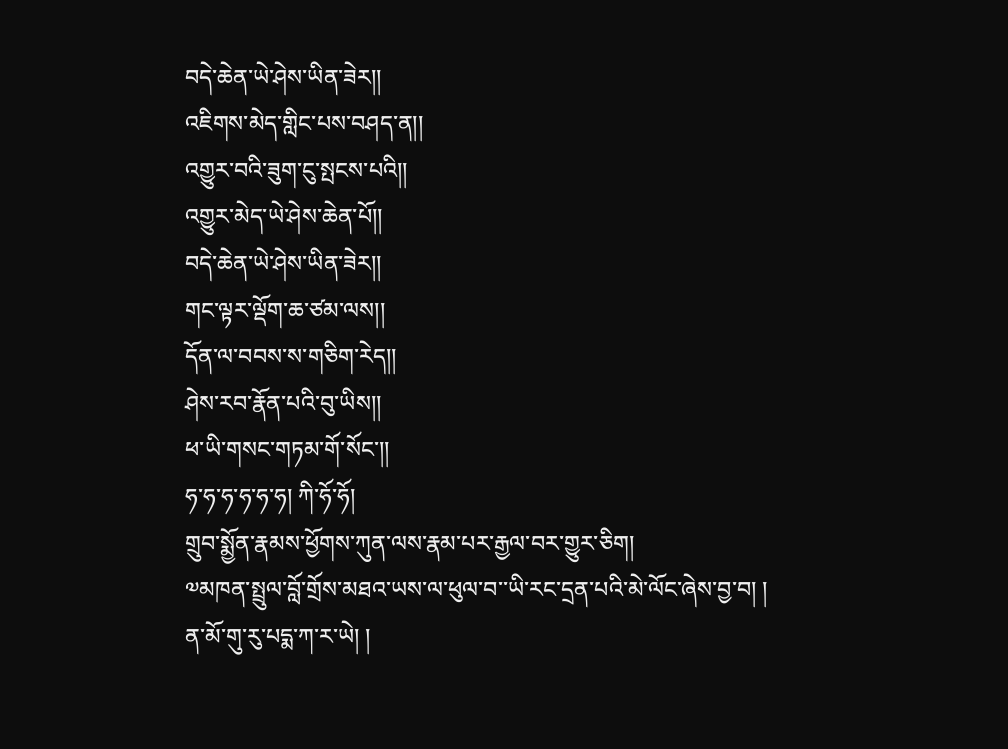བདེ་ཆེན་ཡེ་ཤེས་ཡིན་ཟེར།།
འཇིགས་མེད་གླིང་པས་བཤད་ན།།
འགྱུར་བའི་ཟུག་ངུ་སྤངས་པའི།།
འགྱུར་མེད་ཡེ་ཤེས་ཆེན་པོ།།
བདེ་ཆེན་ཡེ་ཤེས་ཡིན་ཟེར།།
གང་ལྟར་ལྡོག་ཆ་ཙམ་ལས།།
དོན་ལ་བབས་ས་གཅིག་རེད།།
ཤེས་རབ་རྣོན་པའི་བུ་ཡིས།།
ཕ་ཡི་གསང་གཏམ་གོ་སོང་།།
ཧ་ཧ་ཧ་ཧ་ཧ་ཧ། ཀི་ཧོ་ཧོ།
གྲུབ་སྨྱོན་རྣམས་ཕྱོགས་ཀུན་ལས་རྣམ་པར་རྒྱལ་བར་གྱུར་ཅིག།
༧མཁན་སྤྲུལ་བློ་གྲོས་མཐའ་ཡས་ལ་ཕུལ་བ་་ཡི་རང་དྲན་པའི་མེ་ལོང་ཞེས་བྱ་བ། །
ན་མོ་གུ་རུ་པདྨ་ཀ་ར་ཡེ། །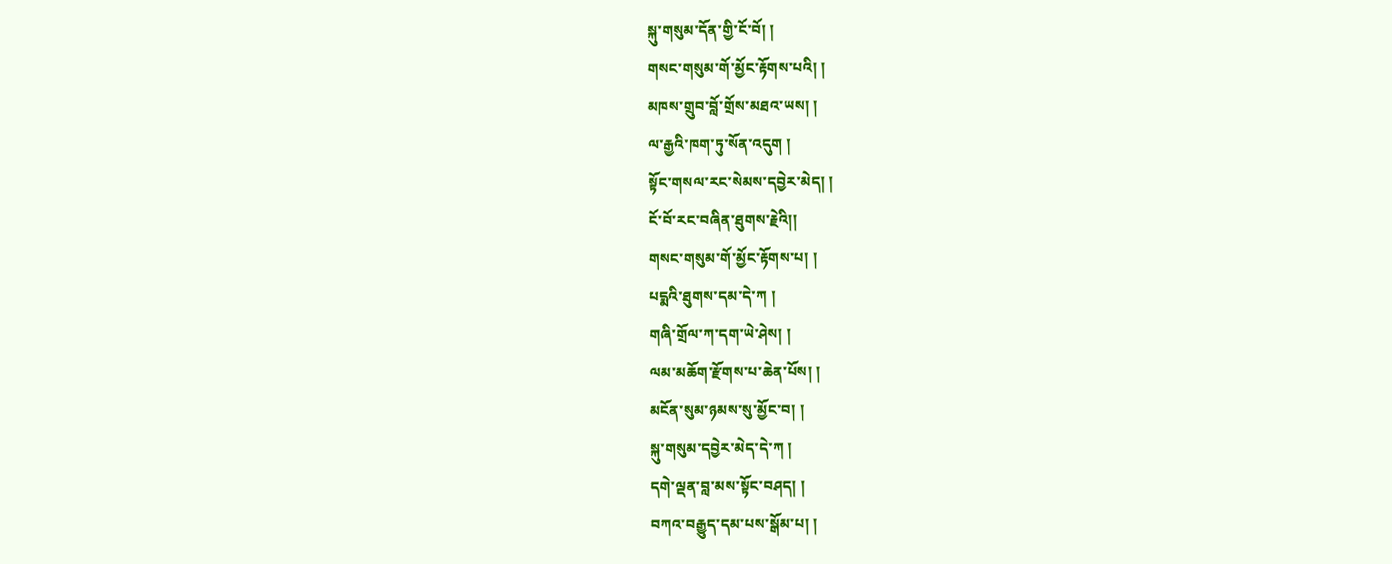སྐུ་གསུམ་དོན་གྱི་ངོ་བོ། །
གསང་གསུམ་གོ་མྱོང་རྟོགས་པའི། །
མཁས་གྲུབ་བློ་གྲོས་མཐའ་ཡས། །
ལ་རྒྱའི་ཁག་ཏུ་སོན་འདུག །
སྟོང་གསལ་རང་སེམས་དབྱེར་མེད། །
ངོ་བོ་རང་བཞིན་ཐུགས་རྗེའི།།
གསང་གསུམ་གོ་མྱོང་རྟོགས་པ། །
པདྨའི་ཐུགས་དམ་དེ་ཀ །
གཞི་གྲོལ་ཀ་དག་ཡེ་ཤེས། །
ལམ་མཆོག་རྫོགས་པ་ཆེན་པོས། །
མངོན་སུམ་ཉམས་སུ་མྱོང་བ། །
སྐུ་གསུམ་དབྱེར་མེད་དེ་ཀ །
དགེ་ལྡན་བླ་མས་སྟོང་བཤད། །
བཀའ་བརྒྱུད་དམ་པས་སྒོམ་པ། །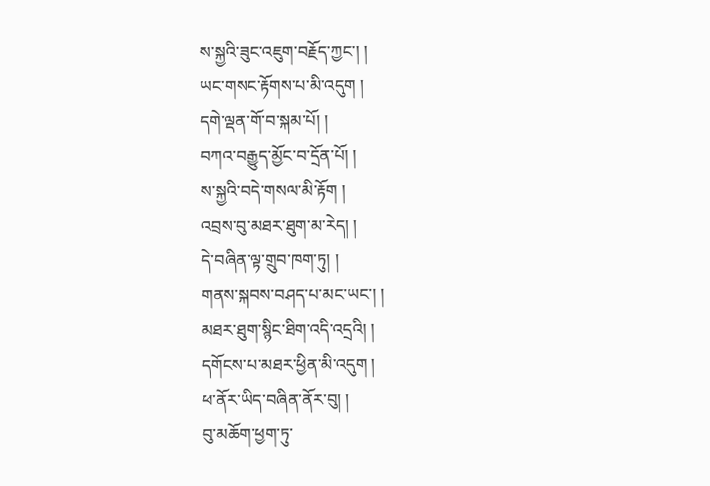ས་སྐྱའི་ཟུང་འཇུག་བརྗོད་ཀྱང་། །
ཡང་གསང་རྟོགས་པ་མི་འདུག །
དགེ་ལྡན་གོ་བ་སྐམ་པོ། །
བཀའ་བརྒྱུད་མྱོང་བ་དྲོན་པོ། །
ས་སྐྱའི་བདེ་གསལ་མི་རྟོག །
འབྲས་བུ་མཐར་ཐུག་མ་རེད། །
དེ་བཞིན་ལྟ་གྲུབ་ཁག་ཏུ། །
གནས་སྐབས་བཤད་པ་མང་ཡང་། །
མཐར་ཐུག་སྙིང་ཐིག་འདི་འདྲའི། །
དགོངས་པ་མཐར་ཕྱིན་མི་འདུག །
ཕ་ནོར་ཡིད་བཞིན་ནོར་བུ། །
བུ་མཆོག་ཕྱག་ཏུ་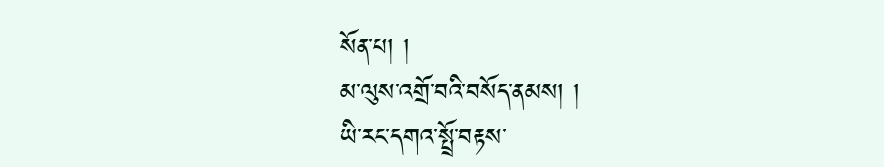སོན་པ། །
མ་ལུས་འགྲོ་བའི་བསོད་ནམས། །
ཡི་རང་དགའ་སྤྲོ་བརྟས་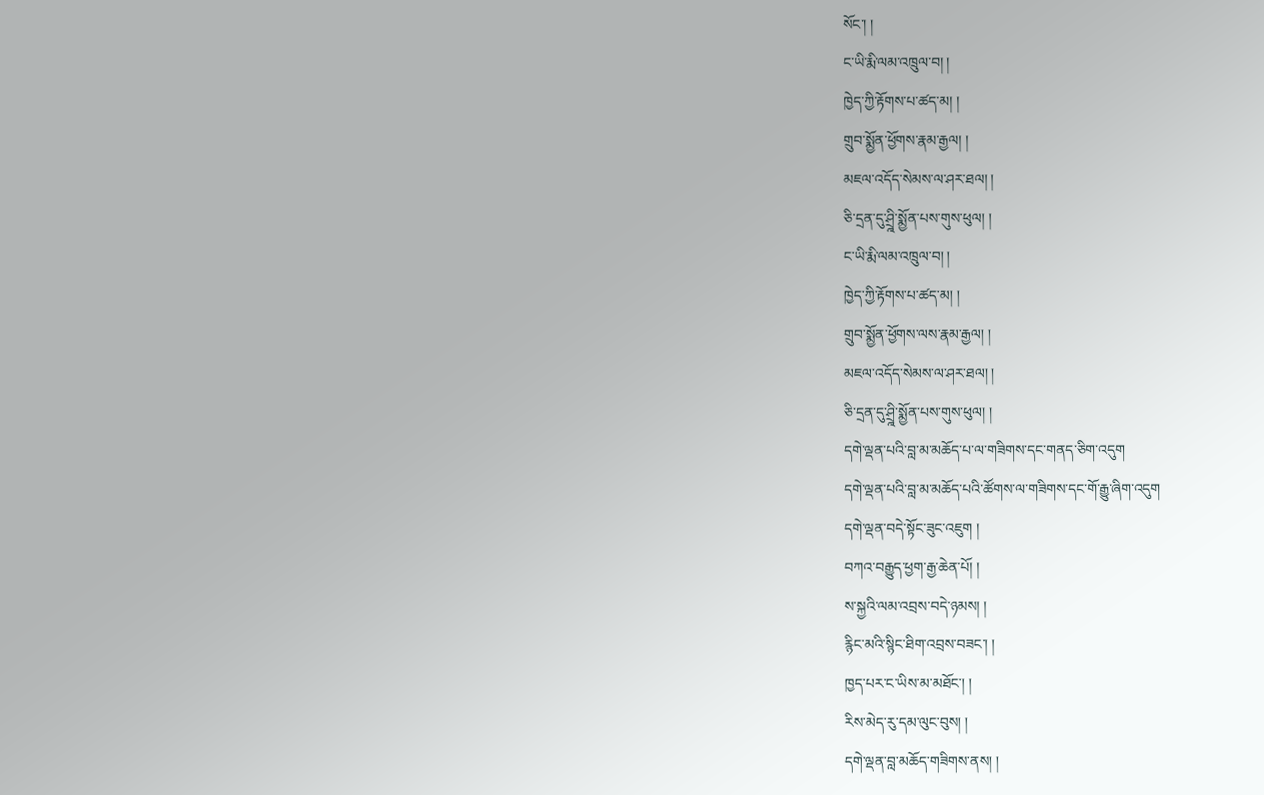སོང་། །
ང་ཡི་རྨི་ལམ་འཁྲུལ་བ། །
ཁྱེད་ཀྱི་རྟོགས་པ་ཚད་མ། །
གྲུབ་སྨྱོན་ཕྱོགས་རྣམ་རྒྱལ། །
མཇལ་འདོད་སེམས་ལ་ཤར་ཐལ། །
ཅི་དྲན་དུ་ཤྲྰི་སྨྱོན་པས་གུས་ཕུལ། །
ང་ཡི་རྨི་ལམ་འཁྲུལ་བ། །
ཁྱེད་ཀྱི་རྟོགས་པ་ཚད་མ། །
གྲུབ་སྨྱོན་ཕྱོགས་ལས་རྣམ་རྒྱལ། །
མཇལ་འདོད་སེམས་ལ་ཤར་ཐལ། །
ཅི་དྲན་དུ་ཤྲྰི་སྨྱོན་པས་གུས་ཕུལ། །
དགེ་ལྡན་པའི་བླ་མ་མཆོད་པ་ལ་གཟིགས་དང་གནད་ཅིག་འདུག
དགེ་ལྡན་པའི་བླ་མ་མཆོད་པའི་ཚོགས་ལ་གཟིགས་དང་གོ་རྒྱུ་ཞིག་འདུག
དགེ་ལྡན་བདེ་སྟོང་ཟུང་འཇུག །
བཀའ་བརྒྱུད་ཕྱག་རྒྱ་ཆེན་པོ། །
ས་སྐྱའི་ལམ་འབྲས་བདེ་ཉམས། །
རྙིང་མའི་སྙིང་ཐིག་འབྲས་བཟང་། །
ཁྱད་པར་ང་ཡིས་མ་མཐོང་། །
རིས་མེད་རུ་དམ་ལུང་བུས། །
དགེ་ལྡན་བླ་མཆོད་གཟིགས་ནས། །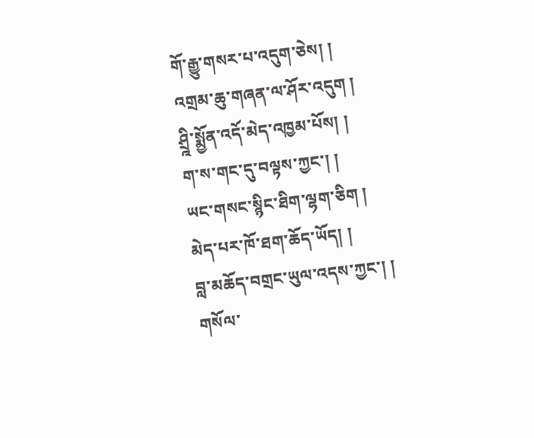གོ་རྒྱུ་གསར་པ་འདུག་ཅེས། །
འགྲམ་ཆུ་གཞན་ལ་ཤོར་འདུག །
ཤྲྰི་སྨྱོན་འདོ་མེད་འཁྱམ་པོས། །
ག་ས་གང་དུ་བལྟས་ཀྱང་། །
ཡང་གསང་སྙིང་ཐིག་ལྷག་ཅིག །
མེད་པར་ཁོ་ཐག་ཆོད་ཡོད། །
བླ་མཆོད་བགྲང་ཡུལ་འདས་ཀྱང་། །
གསོལ་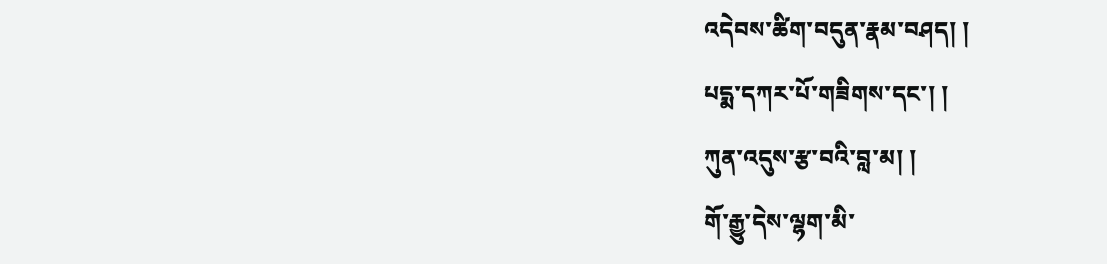འདེབས་ཚིག་བདུན་རྣམ་བཤད། །
པདྨ་དཀར་པོ་གཟིགས་དང་། །
ཀུན་འདུས་རྩ་བའི་བླ་མ། །
གོ་རྒྱུ་དེས་ལྷག་མི་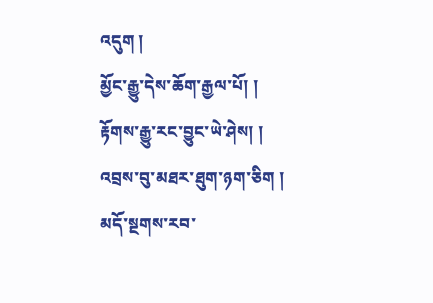འདུག །
མྱོང་རྒྱུ་དེས་ཆོག་རྒྱལ་པོ། །
རྟོགས་རྒྱུ་རང་བྱུང་ཡེ་ཤེས། །
འབྲས་བུ་མཐར་ཐུག་ཉག་ཅིག །
མདོ་སྔགས་རབ་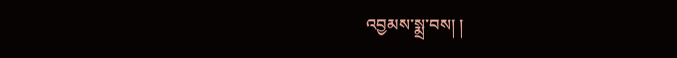འབྱམས་སྨྲ་བས། །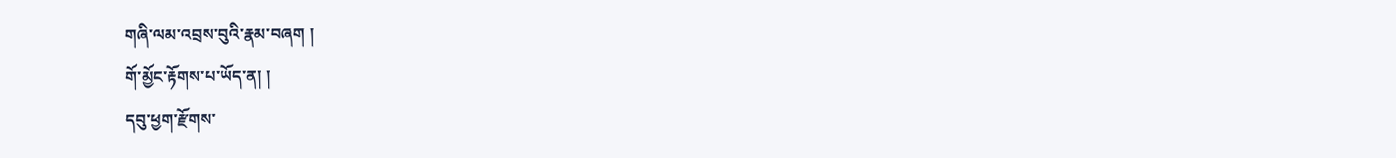གཞི་ལམ་འབྲས་བུའི་རྣམ་བཞག །
གོ་མྱོང་རྟོགས་པ་ཡོད་ན། །
དབུ་ཕྱག་རྫོགས་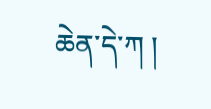ཆེན་དེ་ཀ །